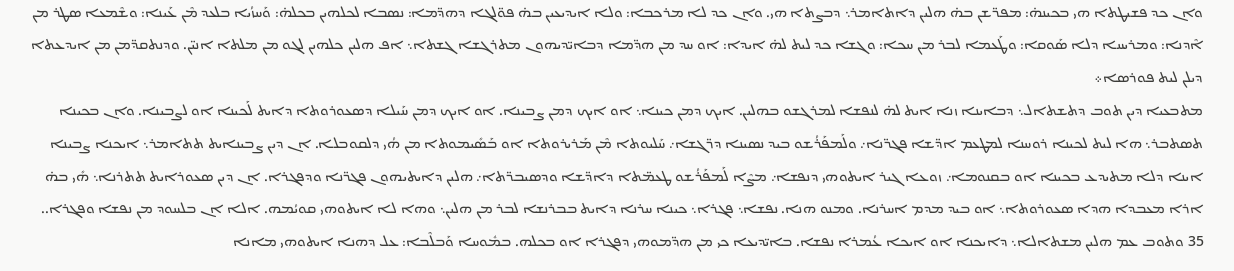ܘܐܢ ܟܕ ܦܫܝܛܬܐ ܗܝ ܒܟܝܢܗ̇: ܡܦܖ̈ܫܢ ܒܗ̇ ܗܠܝܢ ܕܐܬܐܡܪ܆ ܕܒܨܬܐ ܗܝ. ܘܐܢ ܟܕ ܠܐ ܡܪܟܒܐ: ܘܠܐ ܐܝܕܝܥܝܢ ܒܗ̇ ܦܘ̈ܠܓܐ ܕܗܕ̈ܡܐ: ܢܣܒܐ ܠܟܠܗܝܢ ܒܟܠܗ̇: ܘܰܚܙܳܝܐ ܒܠܥܕ ܡܶܢ ܥܰܝܢܐ: ܘܫܶܡܥܐ ܣܛܪ ܡܢ ܐܶܕܢܐ: ܘܡܪܝܚܐ ܕܠܐ ܣܰܘܩܐ: ܘܛܰܥܡܐ ܠܒܪ ܡܢ ܚܟܐ: ܘܓܫܐ ܟܕ ܠܝܬ ܠܗ̇ ܐܝܕܐ: ܐܘ ܚܕ ܡܢ ܗܕ̈ܡܐ ܕܒܐܝ̈ܕܝܗܘܢ ܡܬܪܓܫܐ ܓܫܬܐ܆ ܐܦ ܗܠܝܢ ܟܠܗܝܢ ܠܓܘ ܡܢ ܡܠܬܐ ܐܢܝ̈ܢ. ܘܕܢܬܩܕ̈ܡܢ ܡܢ ܐܝܕܥܬܐ ܕܝܠܢ ܠܝܬ ܦܘܪܣܐ܀
ܡܬܒܥܝܐ ܕܝܢ ܬܘܒ ܕܬܫܬܐܠ܆ ܕܒܐܝܢܐ ܙܢܐ ܐܝܬ ܠܗ̇ ܠܢܦܫܐ ܠܡܪܓܫܘ ܒܗܠܝܢ. ܐܝܟ ܕܡܢ ܟܝܢܐ܆ ܐܘ ܐܝܟ ܕܡܢ ܨܒܝܢܐ. ܐܘ ܐܝܟ ܕܡܢ ܚܰܝܠܐ ܕܣܥܘܪܘܬܐ ܕܐܝܬ ܠܰܟܝܢܐ ܐܘ ܠܨܒܝܢܐ. ܘܐܢ ܒܟܝܢܐ ܬܣܬܒܪ܆ ܗܐ ܠܝܬ ܠܟܝܢܐ ܪܘܚܢܐ ܠܡܛܥܡ ܐܕ̈ܫܐ ܦܓܖ̈ܢܐ܇ ܘܠܰܡܦܰܪܳܫܘ ܒܝܕ ܢܣܝܢܐ ܕܖ̈ܓܫܐ܇ ܚܰܠܝܘܬܐ ܡܶܢ ܡܰܪܝܪܘܬܐ ܐܘ ܒܰܣܺܝܡܘܬܐ ܡܢ ܗܳܝ ܕܠܩܘܒܠܐ. ܐܢ ܕܝܢ ܨܒܝܢܐܝܬ ܬܬܐܡܪ܆ ܐܝܟܢܐ ܨܒܝܢܐ ܐܝܢܐ ܕܠܐ ܡܬܝܕܥ ܒܟܝܢܐ ܐܘ ܒܩܢܘܡܐ܇ ܙܘܥܐ ܓܝܪ ܐܝܬܘܗܝ ܕܢܦܫܐ܇ ܡܨܶܐ ܠܰܡܦܰܪܳܫܘ ܛܥܡ̈ܬܐ ܕܐܕ̈ܫܐ ܘܕܣܝܒܖ̈ܬܐ܇ ܗܠܝܢ ܕܐܝܬܝܗܘܢ ܦܓܖ̈ܢܐ ܘܕܦܓܪܐ. ܐܢ ܕܝܢ ܣܥܘܪܐܝܬ ܬܬܪܢܐ܆ ܗܺܝ ܒܗ̇ ܐܪܐ ܡܥܒܕܐ ܗܕܐ ܣܥܘܪܘܬܐ܆ ܐܘ ܒܝܕ ܡܕܡ ܐܚܪܢܐ. ܘܡܢܘ ܗܢܐ. ܢܦܫܐ܆ ܦܓܪܐ܆ ܟܝܢܐ ܚܪܢܐ ܕܐܝܬ ܒܒܪܢܫܐ ܠܒܪ ܡܢ ܗܠܝܢ܆ ܘܗܐ ܠܐ ܐܝܬܘܗܝ ܩܘܝܳܡܗ. ܐܠܐ ܐܢ ܒܠܚܘܕ ܡܢ ܢܦܫܐ ܘܦܓܪܐ..
35 ܘܬܘܒ ܥܡ ܗܠܝܢ ܡܫܬܐܠܐ܆ ܕܐܝܟܢܐ ܐܘ ܐܝܟܐ ܥܳܡܪܐ ܢܦܫܐ. ܒܐܝ̈ܕܝܥܐ ܟܝ ܡܢ ܗܕ̈ܡܘܗܝ ܕܦܓܪܐ ܐܘ ܒܟܠܗ. ܒܡܽܘܚܐ ܘܰܒܠܶܒܐ: ܥܠ ܕܗܢܐ ܐܝܬܘܗܝ ܡܐܢܐ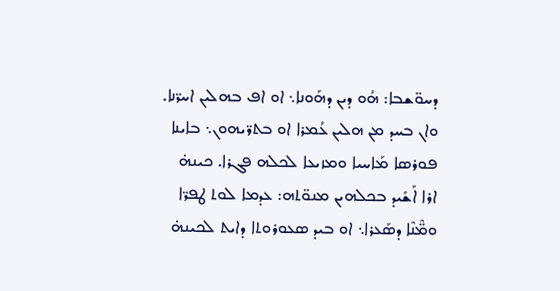ܕܚܘ̈ܫܒܐ: ܗܳܘ ܕܝܢ ܕܗܰܘܢܐ܆ ܐܘ ܐܦ ܒܗܠܝܢ ܐܚܖ̈ܢܐ. ܘܐܢ ܒܚܕ ܡܢ ܗܠܝܢ ܥܳܡܪܐ ܐܘ ܒܬܖ̈ܝܗܘܢ܆ ܒܐܝܢܐ ܦܘܪܣܐ ܡܰܐܚܝܐ ܘܡܙܝܥܐ ܠܟܠܗ ܦܓܪܐ. ܟܝܢܗ̇ ܐܪܐ ܐܰܫܺܝܕ ܒܟܠܗܝܢ ܡܢܘ̈ܬܗ: ܥܕܡܐ ܠܘܬ ܛܦܖ̈ܐ ܘܡ̈ܶܢܶܐ ܕܣܰܥܪܐ܆ ܐܘ ܒܝܕ ܣܥܘܪܘܬܐ ܕܐܝܬ ܠܟܝܢܗ̇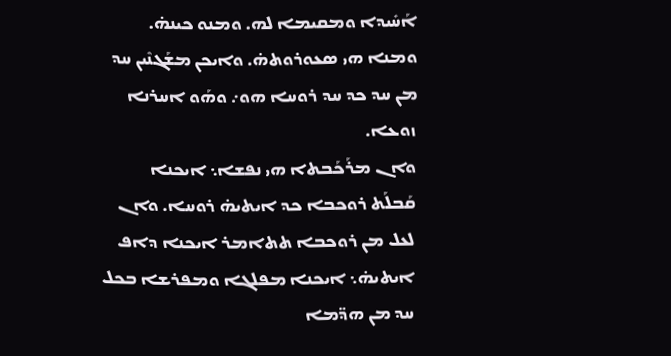ܐܰܚܺܝܕܐ ܘܡܩܝܡܐ ܠܗ. ܘܡܢܘ ܟܝܢܗ̇. ܘܡܢܐ ܗܝ ܣܥܘܪܘܬܗ̇. ܘܐܝܟܢ ܡܫܰܓܢܶܝܢ ܚܕ ܡܢ ܚܕ ܟܕ ܚܕ ܪܘܚܐ ܗܘ܇ ܘܗܰܘ ܐܚܪܢܐ ܙܘܥܐ.
ܘܐܢ ܡܪܰܟܰܒܬܐ ܗܝ ܢܦܫܐ܆ ܐܝܟܢܐ ܩܰܒܠܰܬ ܪܘܟܒܐ ܟܕ ܐܝܬܝܗ̇ ܪܘܚܐ. ܘܐܢ ܠܥܠ ܡܢ ܪܘܟܒܐ ܬܬܐܡܪ ܐܝܟܢܐ ܕܐܦ ܐܝܬܝܗ̇܆ ܐܝܟܢܐ ܡܦܠܓܐ ܘܡܦܪܫܐ ܒܟܠ ܚܕ ܡܢ ܗܕ̈ܡܐ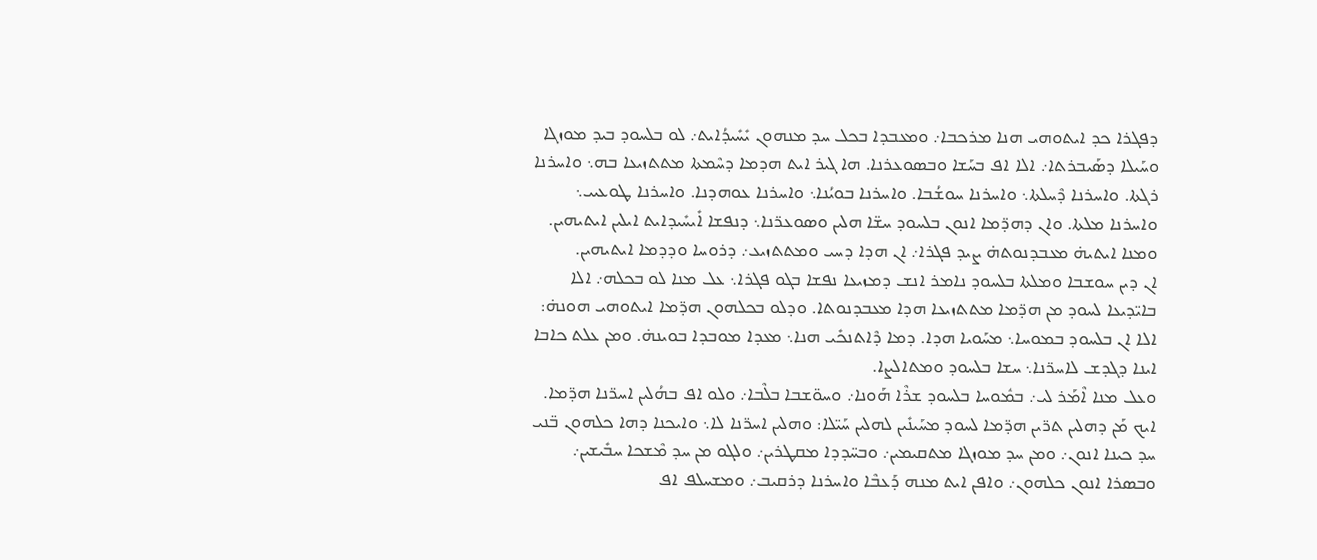ܕܦܓܪܐ ܟܕ ܐܝܬܘܗܝ ܗܢܐ ܡܪܟܒܐ܇ ܘܡܥܒܕܐ ܒܟܠ ܚܕ ܡܢܗܘܢ ܝܺܚܺܝܕܳܐܝܬ܇ ܠܘ ܒܠܚܘܕ ܒܝܕ ܡܘܙܓܐ ܘܚܰܝܠܐ ܕܣܰܝܒܪܬܐ܇ ܐܠܐ ܐܦ ܒܚܰܫܐ ܘܒܣܘܥܪܢܐ. ܗܐ ܓܝܪ ܐܝܬ ܗܕܡܐ ܕܚܶܡܬܐ ܡܬܬܙܝܥܐ ܒܗ܆ ܘܐܚܪܢܐ ܪܓܬܐ. ܘܐܚܪܢܐ ܕܶܚܠܬܐ܆ ܘܐܚܪܢܐ ܚܘܫܳܒܐ. ܘܐܚܪܢܐ ܒܘܝܳܢܐ܆ ܘܐܚܪܢܐ ܥܘܗܕܢܐ. ܘܐܚܪܢܐ ܛܘܥܝܝ܆ ܘܐܚܪܢܐ ܡܠܬܐ. ܘܐܢ ܕܗܕ̈ܡܐ ܐܢܘܢ ܒܠܚܘܕ ܚܫ̈ܐ ܗܠܝܢ ܘܣܘܥܖ̈ܢܐ܆ ܕܢܦܫܐ ܐܺܝܚܺܝܕܐܝܬ ܐܝܠܝܢ ܐܝܬܝܗܝܢ. ܘܡܢܐ ܐܝܬܝܗ̇ ܡܥܒܕܢܘܬܗ̇ ܨܝܕ ܦܓܪܐ܇ ܐܢ ܗܕܐ ܕܚܝ ܘܡܬܬܙܝܥ܇ ܕܪܘܚܐ ܘܕܕܡܐ ܐܝܬܝܗܝܢ.
ܐܢ ܕܝܢ ܚܘܫܒܐ ܘܡܠܬܐ ܒܠܚܘܕ ܢܐܡܪ ܐܢܫ ܕܡܙܝܥܐ ܢܦܫܐ ܒܓܘ ܦܓܪܐ܆ ܥܠ ܡܢܐ ܠܘ ܒܟܠܗ܇ ܐܠܐ ܒܐܝ̈ܕܝܥܐ ܠܚܘܕ ܡܢ ܗܕ̈ܡܐ ܡܬܬܙܝܥܐ ܗܕܐ ܡܥܒܕܢܘܬܐ. ܘܕܠܘ ܒܟܠܗܘܢ ܗܕ̈ܡܐ ܐܝܬܘܗܝ ܗܘܢܗ̇: ܐܠܐ ܐܢ ܒܠܚܘܕ ܒܡܘܚܐ܆ ܡܚܰܘܝܐ ܗܕܐ. ܕܡܐ ܕܶܐܬܢܟܺܝ ܗܢܐ܆ ܡܥܕܐ ܡܘܒܕܐ ܒܘܝܢܗ̇. ܘܡܢ ܥܠܬ ܟܐܒܐ ܐܝܢܐ ܕܓܕܫ ܠܐܚܖ̈ܢܐ܆ ܚܫܐ ܒܠܚܘܕ ܘܡܬܐܠܨܐ.
ܘܥܠ ܡܢܐ ܐܶܡܰܪ ܠܝ܇ ܒܡܽܘܚܐ ܒܠܚܘܕ ܫܪܶܐ ܗܰܘܢܐ܇ ܘܚܘ̈ܫܒܐ ܒܠܶܒܐ܇ ܘܠܘ ܐܦ ܒܗܳܠܝܢ ܐܚܖ̈ܢܐ ܗܕ̈ܡܐ. ܐܝܟ ܡܰܢ ܕܗܠܝܢ ܬܖ̈ܝܢ ܗܕ̈ܡܐ ܠܚܘܕ ܡܚܰܝܢܺܝܢ ܠܗܠܝܢ ܚܰܝ̈ܠܐ: ܘܗܠܝܢ ܐܚܖ̈ܢܐ ܠܐ܆ ܘܐܝܟܢܐ ܕܗܐ ܟܠܗܘܢ ܒ̈ܢܝ ܚܕ ܟܝܢܐ ܐܢܘܢ܇ ܘܡܢ ܚܕ ܡܘܙܓܐ ܡܬܩܝܡܝܢ܇ ܘܒܚ̈ܕܕܐ ܡܩܛܪܝܢ܇ ܘܠܓܘ ܡܢ ܚܕ ܡܶܫܟܐ ܚܒܺܝܫܝܢ܇ ܘܒܣܪܐ ܐܢܘܢ ܟܠܗܘܢ܇ ܘܐܦܢ ܐܝܬ ܡܢܗ ܕܰܥܒܶܐ ܘܐܚܪܢܐ ܕܪܩܝܒ܇ ܘܡܫܚܠܦ ܐܦ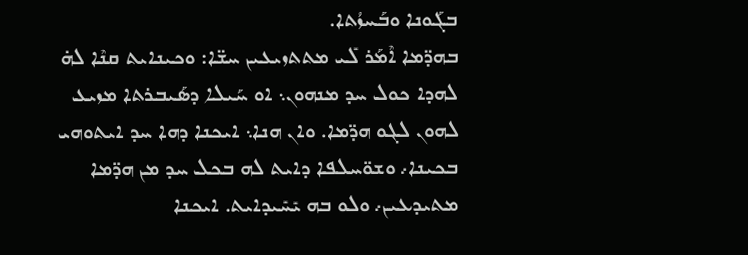ܒܓܰܘܢܐ ܘܒܰܚܙܳܬܐ.
ܒܗܕ̈ܡܐ ܐܶܡܰܪ ܠܺܝ ܡܬܬܙܝܥܝܢ ܚܫ̈ܐ: ܘܟܝܢܐܝܬ ܩܢܶܐ ܠܗ̇ ܠܗܕܐ ܟܘܠ ܚܕ ܡܢܗܘܢ܆ ܐܘ ܚܰܝܠܐ ܕܣܰܝܒܪܬܐ ܡܙܝܥ ܠܗܘܢ ܠܓܘ ܗܕ̈ܡܐ. ܘܐܢ ܗܢܐ܆ ܐܝܟܢܐ ܕܗܐ ܚܕ ܐܝܬܘܗܝ ܒܟܝܢܐ܇ ܘܫܘ̈ܚܠܦܐ ܕܐܝܬ ܠܗ ܒܟܠ ܚܕ ܡܢ ܗܕ̈ܡܐ ܡܬܝܕܥܝܢ܇ ܘܠܘ ܒܗ ܝܺܚܺܝܕܐܝܬ. ܐܝܟܢܐ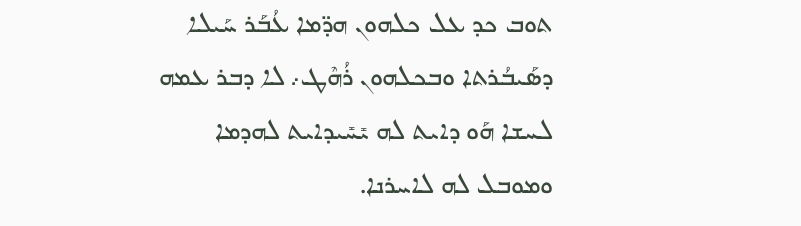ܬܘܒ ܟܕ ܥܠ ܟܠܗܘܢ ܗܕ̈ܡܐ ܥܳܒܰܪ ܚܰܝܠܐ ܕܣܰܝܒܳܪܬܐ ܘܒܟܠܗܘܢ ܪܳܗܶܛ܇ ܠܐ ܕܒܪ ܥܡܗ ܠܚܫܐ ܗܰܘ ܕܐܝܬ ܠܗ ܝܺܚܺܝܕܐܝܬ ܠܗܕܡܐ ܘܡܘܒܠ ܠܗ ܠܐܚܪܢܐ.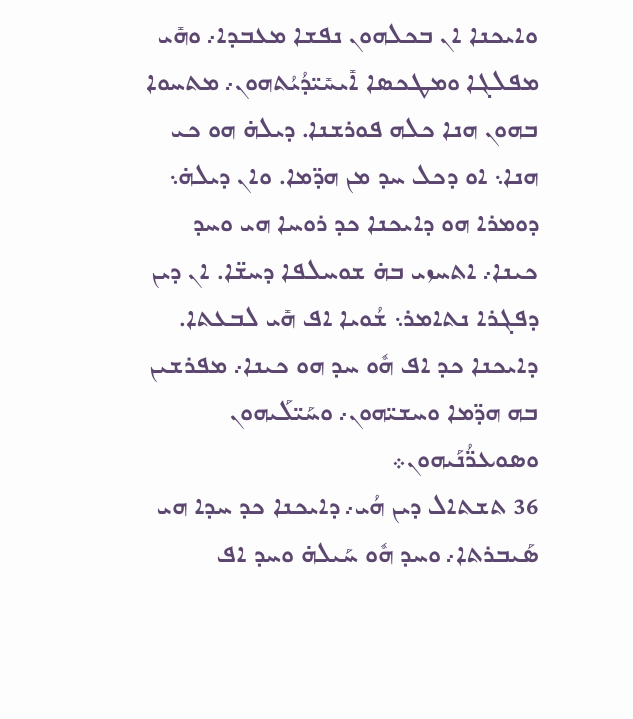ܘܐܝܟܢܐ ܐܢ ܒܟܠܗܘܢ ܢܦܫܐ ܡܥܒܕܐ܇ ܘܗܺܝ ܡܦܠܓܐ ܘܡܛܟܣܐ ܐܺܝܚܺܝ̈ܕܳܝܳܬܗܘܢ܇ ܡܬܚܘܐ ܒܗܘܢ ܗܢܐ ܟܠܗ ܦܘܪܫܢܐ. ܕܝܠܗ̇ ܗܘ ܟܝ ܗܢܐ܆ ܐܘ ܕܟܠ ܚܕ ܡܢ ܗܕ̈ܡܐ. ܘܐܢ ܕܝܠܗ̇܆ ܕܘܡܪܐ ܗܘ ܕܐܝܟܢܐ ܟܕ ܪܘܚܐ ܗܝ ܘܚܕ ܟܝܢܐ܇ ܐܬܚܙܝ ܒܗ̇ ܫܘܚܠܦܐ ܕܚܫ̈ܐ. ܐܢ ܕܝܢ ܕܦܓܪܐ ܢܬܐܡܪ܆ ܫܳܘܝܐ ܐܦ ܗܺܝ ܠܒܥܬܐ. ܕܐܝܟܢܐ ܟܕ ܐܦ ܗܽܘ ܚܕ ܗܘ ܟܝܢܐ܇ ܡܦܪܫܝܢ ܒܗ ܗܕ̈ܡܐ ܘܚܫܝ̈ܗܘܢ܇ ܘܚܰܝ̈ܠܰܝܗܘܢ ܘܣܘܥܖ̈ܳܢܰܝܗܘܢ܀
36 ܬܫܬܐܠ ܕܝܢ ܗܳܝ܇ ܕܐܝܟܢܐ ܟܕ ܚܕܐ ܗܝ ܣܰܝܒܪܬܐ܇ ܘܚܕ ܗܽܘ ܚܰܝܠܗ̇ ܘܚܕ ܐܦ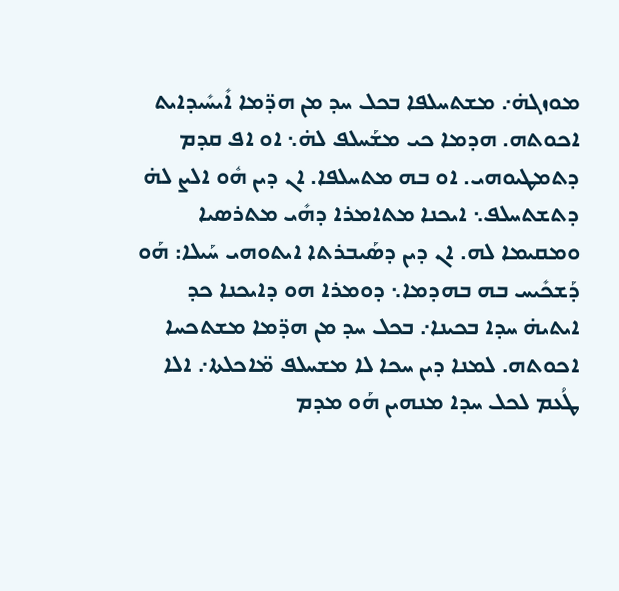ܡܘܙܓܗ̇܇ ܡܫܬܚܠܦܐ ܒܟܠ ܚܕ ܡܢ ܗܕ̈ܡܐ ܐܺܝܚܺܝܕܐܝܬ ܐܟܘܬܗ. ܗܕܡܐ ܟܝ ܡܫܰܚܠܦ ܠܗ̇܆ ܐܘ ܐܦ ܩܕܡ ܕܬܡܛܝܘܗܝ. ܐܘ ܒܗ ܡܬܚܠܦܐ. ܐܢ ܕܝܢ ܗܽܘ ܐܠܨ ܠܗ̇ ܕܬܫܬܚܠܦ܆ ܐܝܟܢܐ ܡܬܐܡܪܐ ܕܗܺܝ ܡܬܪܣܝܐ ܘܡܩܝܡܐ ܠܗ. ܐܢ ܕܝܢ ܕܣܰܝܒܪܬܐ ܐܝܬܘܗܝ ܚܰܝܠܐ: ܗܰܘ ܕܰܫܟܺܝܚ ܒܗ ܒܗܕܡܐ܆ ܕܘܡܪܐ ܗܘ ܕܐܝܟܢܐ ܟܕ ܐܝܬܝܗ̇ ܚܕܐ ܒܟܝܢܐ܇ ܒܟܠ ܚܕ ܡܢ ܗܕ̈ܡܐ ܡܫܬܟܚܐ ܐܟܘܬܗ. ܠܡܢܐ ܕܝܢ ܚܟܐ ܠܐ ܡܫܚܠܦ ܡ̈ܐܟܠܬܐ܇ ܐܠܐ ܛܳܥܡ ܠܟܠ ܚܕܐ ܡܢܗܝܢ ܗܰܘ ܡܕܡ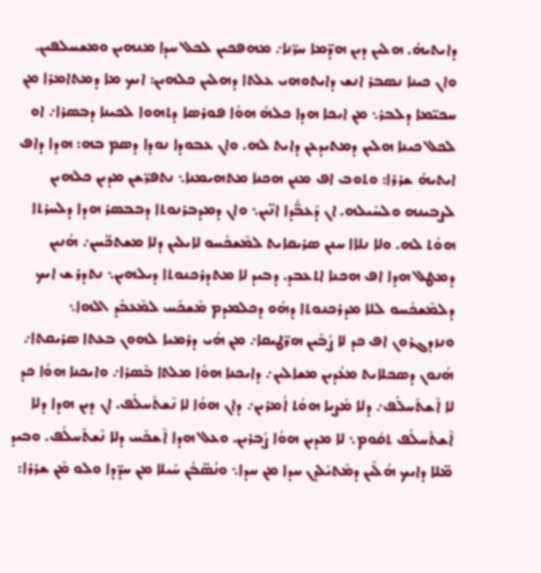ܕܐܝܬܝܗ̇. ܗܠܝܢ ܕܝܢ ܗܕ̈ܡܐ ܚܖ̈ܢܐ܇ ܡܗܦܟܝܢ ܠܟܠ ܚܕܐ ܡܢܗܝܢ ܘܡܫܚܠܦܝܢ.
ܘܐܢ ܟܝܢܐ ܢܣܒܪ ܐܢܫ ܕܐܝܬܘܗܝ ܥܠܬܐ ܕܗܠܝܢ ܟܠܗܝܢ: ܐܝܟ ܡܐ ܕܡܬܐܡܪܐ ܡܢ ܚܟܝ̈ܡܐ ܕܠܒܪ܆ ܡܢ ܐܝܟܐ ܗܕܐ ܟܠܗ̇ ܗܘܳܐ ܦܘܪܣܐ ܕܬܗܘܐ ܠܟܝܢܐ ܕܒܣܪܐ܇ ܐܘ ܠܟܠ ܟܝܢܐ ܗܠܝܢ ܕܡܬܝܕܥܢ ܕܐܝܬ ܠܗ. ܘܐܢ ܥܒܘܕܐ ܢܘܕܐ ܕܣܡ ܒܗ: ܗܕܐ ܕܐܦ ܐܝܬܝܗ̇ ܫܪܪܐ: ܘܬܘܒ ܐܦ ܡܢܢ ܗܟܢܐ ܡܬܗܝܡܢܐ܆ ܢܬܦܖ̈ܫܢ ܡܕܝܢ ܟܠܗܝܢ ܠܨܒܝܢܗ ܘܠܚܰܝܠܗ. ܐܢ ܕܰܥܒ̈ܳܕܐ ܐܢ̈ܝܢ܆ ܘܐܢ ܕܡܕܒܪܢܘܬܐ ܕܒܒܣܪ ܗܕܐ ܕܠܚܪܬܐ ܗܘܳܬ ܠܗ. ܘܠܐ ܢܠܐܐ ܚܢܢ ܣܪܝܩܐܝܬ ܠܡܶܫܟܳܚܘ ܠܐܝܠܝܢ ܕܠܐ ܡܫܬܟ̈ܚܢ܇ ܗܳܢܝܢ ܕܡܛܠ ܗܕܐ ܐܦ ܗܟܢܐ ܐܬܥܒܕ. ܕܒܝܕ ܠܐ ܡܬܕܪܟܢܘܬܐ ܕܝܠܗܝܢ܆ ܢܬܕܪܫ ܐܝܟ ܕܠܡܶܫܟܳܚܘ ܠܠܐ ܡܕܪܟܢܘܬܐ ܕܗܰܘ ܕܟܠܡܕܡ ܡܶܫܟܰܚ ܠܡܶܥܒܰܕ ܐܠܗܐ܆ ܘܢܙܕܓܪܘܢ ܐܦ ܟܕ ܠܐ ܨܳܒܶܝܢ ܗܖ̈ܛܝܩܐ܇ ܡܢ ܗܳܝ ܕܪܡܝܐ ܠܗܘܢ ܒܥܬܐ ܣܪܝܩܬܐ܇
ܗܳܢܘܢ ܕܣܟܠܐܝܬ ܡܥܳܕܝܢ ܡܫܐܠܝܢ܇ ܕܐܝܟܢܐ ܗܘܳܐ ܡܠܬܐ ܒܶܣܪܐ܇ ܘܐܝܟܢܐ ܗܘܳܐ ܟܕ ܠܐ ܐܶܫܬܰܚܠܰܦ܇ ܕܠܐ ܡܰܨܝܐ ܗܘܳܬ ܐܳܡܪܝܢ܇ ܕܐܢ ܗܘܳܐ ܠܐ ܢܶܫܬܰܚܠܰܦ. ܐܢ ܕܝܢ ܗܕܐ ܕܠܐ ܐܶܫܬܰܚܠܰܦ ܬܩܽܘܡ܆ ܠܐ ܡܕܝܢ ܗܘܳܐ ܨܳܒܪܝܢ. ܘܥܠ ܗܕܐ ܐܶܫܟܰܚ ܕܠܐ ܢܶܫܬܰܚܠܰܦ. ܘܒܝܕ ܡ̈ܠܐ ܕܐܝܟ ܗܳܠܶܝܢ ܕܡܶܬܝܰܠܕܢ ܚܕܐ ܡܢ ܚܕܐ܆ ܘܢܳܣ̈ܒܳܢ ܚܰܝܠܐ ܡܢ ܚܕ̈ܕܐ ܘܠܘ ܡܶܢ ܫܪܪܐ: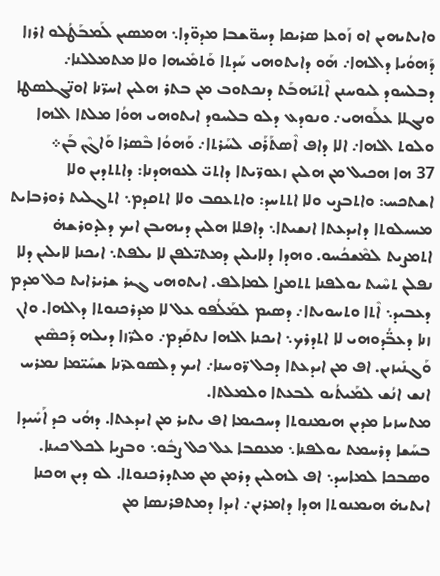ܘܐܝܬܝܗܝܢ ܐܘ ܙܰܘܥܐ ܣܪܝܩܐ ܕܚܘ̈ܫܒܐ ܡܕܘ̈ܕܐ܆ ܗܡܣܝܢ ܠܰܡܒܰܛܳܠܘ ܐܪܙܐ ܕܰܗܘܳܝܐ ܕܐܠܗܐ܇ ܗܰܘ ܕܐܝܬܘܗܝ ܚܰܕܬܐ ܘܰܬܡܺܝܗܐ ܘܠܐ ܡܬܡܠܠܢܐ܇ ܕܒܠܚܘܕ ܠܝܘܚܢܢ ܐܶܬܝܰܗܒܰܬ ܕܢܟܬܘܒ ܡܢ ܒܬܪ ܗܠܝܢ ܐܚܖ̈ܢܐ ܐܘܢ̈ܓܠܣܛܐ ܘܢܓܠܐ ܥܠܰܘܗܝ܇ ܘܢܘܕܥ ܕܠܘ ܒܠܚܘܕ ܐܝܬܘܗܝ ܗܘܳܐ ܡܠܬܐ ܐܠܗܐ ܘܠܘܬ ܐܠܗܐ܇ ܐܠܐ ܕܐܦ ܐܶܣܬܰܪܰܩ ܠܚܰܪܬܐ܇ ܘܰܗܘܳܐ ܒܶܣܪܐ ܘܰܐܓܶܢ ܒܰܢ܀
37 ܗܐ ܗܟܝܠ ܡܢ ܗܠܝܢ ܙܥܘܖ̈ܝܬܐ ܕܐܬܝ̈ ܠܥܘܗܕܢܐ: ܕܐܬܬܕܝܢ ܘܠܐ ܐܫܬܟܚ: ܘܐܬܒܨܝ ܘܠܐ ܐܬܬܚܕ: ܘܐܬܥܩܒ ܘܠܐ ܐܬܩܕܡ܆ ܐܬܓܠܝܬ ܪܘܪܒܐܝܬ ܡܚܝܠܘܬܐ ܕܐܝܕܥܬܐ ܐܢܫܝܬܐ܆ ܕܐܦܠܐ ܗܠܝܢ ܕܝܗܝܒܢ ܐܝܟ ܕܠܕܘܪܫܗ̇ ܐܬܡܨܝܬ ܠܡܶܫܟܳܚܘ. ܘܗܕܐ ܕܠܐܝܠܝܢ ܕܡܬܝ̈ܠܦܢ ܠܐ ܝܠܦܬ܆ ܐܝܟܢܐ ܠܐܝܠܝܢ ܕܠܐ ܢܦܠܢ ܬܚܶܝܬ ܝܘܠܦܢܐ ܬܬܡܨܐ ܠܡܐܠܦ. ܐܝܬܘܗܝ ܓܝܪ ܫܪܝܪܐܝܬ ܟܠ ܡܕܡ ܕܥܒܝܕ܆ ܐܶܬܐ ܘܬܚܘܝܬܐ܇ ܕܣܝܡ ܠܡܰܠܳܦܘ ܥܠ ܠܐ ܡܕܪܟܢܘܬܐ ܕܐܠܗܐ. ܘܐܢ ܙܢܐ ܕܥܒ̈ܳܕܘܗܝ ܠܐ ܐܬܕܪܟ܆ ܐܝܟܢܐ ܐܠܗܐ ܢܬܩܰܕܡ܇ ܘܠܖ̈ܙܐ ܕܝܠܗ ܕܰܟܣܶܝܢ ܘܰܓܢܺܝܙܝܢ. ܐܦ ܡܢ ܐܝܕܥܬܐ ܕܟܠ ܖ̈ܘܚܢܐ܇ ܐܝܟ ܕܠܣܘܥܖ̈ܢܐ ܫܚܺܝ̈ܡܐ ܢܡܪܚ ܐܢܫ ܐܢܳܫ ܠܡܰܝܬܳܝܘ ܠܒܥܬܐ ܘܠܡܠܬܐ.
ܡܬܚܙܝܐ ܡܕܝܢ ܗܝܡܢܘܬܐ ܕܚܟܝܡܐ ܐܦ ܝܬܝܪ ܡܢ ܐܝܕܥܬܐ. ܕܗܳܝ ܟܕ ܐܰܚܺܝܕܐ ܒܚܰܫܐ ܕܪܚܡܬ ܝܘܠܦܢܐ܆ ܡܥܩܒܐ ܥܠ ܟܠ ܨܒܽܘ܆ ܘܒܨܝܐ ܠܟܠ ܟܝܢܐ. ܘܣܒܟܐ ܠܡܐܚܕ܆ ܐܦ ܠܗܠܝܢ ܕܪܡܢ ܡܢ ܡܬܕܪܟܢܘܬܐ. ܠܘ ܕܝܢ ܗܟܢܐ ܐܝܬܝܗ̇ ܗܝܡܢܘܬܐ ܗܕܐ ܕܐܡܪܢܢ܇ ܐܝܕܐ ܕܡܬܦܪܢܣܐ ܡܢ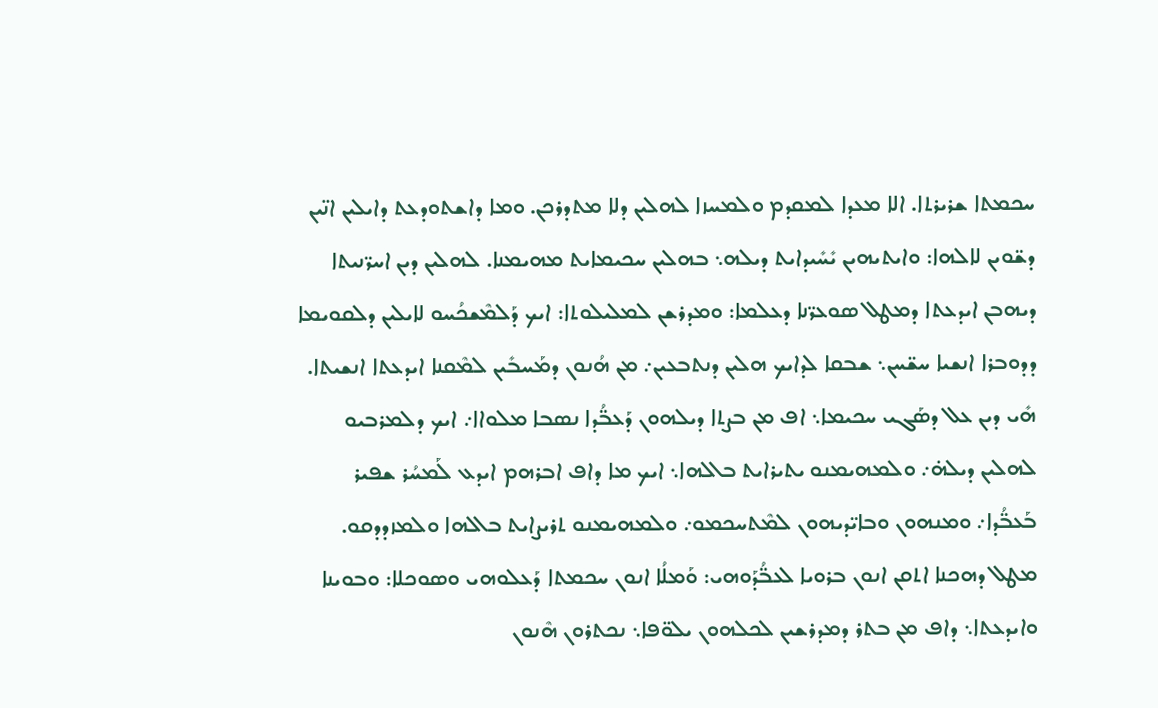ܚܟܡܬܐ ܫܪܝܪܬܐ. ܐܠܐ ܡܥܕܐ ܠܡܩܕܡ ܘܠܡܚܙܐ ܠܗܠܝܢ ܕܠܐ ܡܬܕܪܟܢ. ܘܡܐ ܕܐܫܬܘܕܥܬ ܕܐܝܠܝܢ ܐܢ̈ܝܢ ܕܫ̈ܘܝܢ ܠܐܠܗܐ: ܘܐܝܬܝܗܝܢ ܝܺܚܺܝܕܐܝܬ ܕܝܠܗ܆ ܒܗܠܝܢ ܚܟܝܡܐܝܬ ܡܗܝܡܢܐ. ܠܗܠܝܢ ܕܝܢ ܐܚܖ̈ܢܝܬܐ ܕܝܗܒܢ ܐܝܕܥܬܐ ܕܡܛܠ ܣܘܥܖ̈ܢܐ ܕܥܠܡܐ: ܘܡܕܪܫܢ ܠܡܠܝܠܘܬܐ: ܐܝܟ ܕܰܠܡܶܫܟܳܚܘ ܠܐܝܠܝܢ ܕܠܩܘܝܡܐ ܕܕܘܒܪܐ ܐܢܫܝܐ ܚܫ̈ܚܢ܆ ܫܒܩܐ ܠܕܐܝܟ ܗܠܝܢ ܕܢܬܒܥܝܢ܇ ܡܢ ܗܳܢܘܢ ܕܡܰܚܒܺܝܢ ܠܡܶܩܢܐ ܐܝܕܥܬܐ ܐܢܫܝܬܐ. ܗܺܝ ܕܝܢ ܥܠ ܕܣܰܓܝ ܚܟܝܡܐ܆ ܐܦ ܡܢ ܒܨܬܐ ܕܝܠܗܘܢ ܕܰܥܒ̈ܳܕܐ ܢܣܒܐ ܡܠܘܐܐ܇ ܐܝܟ ܕܠܡܪܒܝܘ ܠܗܠܝܢ ܕܝܠܗ̇܇ ܘܠܡܗܝܡܢܘ ܝܬܝܪܐܝܬ ܒܐܠܗܐ܆ ܐܝܟ ܡܐ ܕܐܦ ܐܒܪܗܡ ܐܝܕܥ ܠܰܡܚܳܪ ܫܦܝܪ ܒܰܥܒ̈ܳܕܐ܇ ܘܡܢܗܘܢ ܘܒܐܝ̈ܕܝܗܘܢ ܠܡܶܬܚܟܡܘ܇ ܘܠܡܗܝܡܢܘ ܬܪܝܨܐܝܬ ܒܐܠܗܐ ܘܠܡܙܕܕܩܘ.
ܡܛܠ ܕܗܟܢܐ ܐܬܩܢ ܐܢܘܢ ܒܪܘܝܐ ܠܥܒ̈ܳܕܰܘܗܝ: ܘܰܡܠܳܐ ܐܢܘܢ ܚܟܡܬܐ ܕܰܥܠܘܗܝ ܘܣܘܟܠܐ: ܘܒܘܝܢܐ ܘܐܝܕܥܬܐ܆ ܕܐܦ ܡܢ ܒܬܪ ܕܡܕܪܫܝܢ ܠܟܠܗܘܢ ܝܠܘ̈ܦܐ܆ ܢܟܬܪܘܢ ܗܶܢܘܢ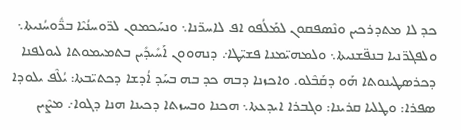ܟܕ ܠܐ ܡܬܕܪܟܝܢ ܘܢܶܣܦܩܘܢ ܠܡܰܠܳܦܘ ܐܦ ܠܐܚܖ̈ܢܐ܆ ܘܢܚܰܟܡܘܢ ܠܖ̈ܘܚܢܳܝܶܐ ܒܖ̈ܽܘܚܳܢܝܬܐ܆ ܘܠܦܓܖ̈ܢܝܐ ܒܢܦ̈ܫܢܝܬܐ܆ ܘܠܡܗܝ̈ܡܢܐ ܦܫܝ̈ܛܐ܇ ܕܢܗܘܘܢ ܐܰܚܺܝܕܺܝܢ ܒܬܡܝܡܘܬܐ ܠܝܘܠܦܢܐ ܕܟܪܣܛܝܢܘܬܐ ܗܰܘ ܕܩܰܒܶܠܘ. ܘܐܟܙܢܐ ܕܒܗ ܟܕ ܒܗ ܒܚܰܕ ܐܳܕܫܐ ܕܟܬܝ̈ܒܬܐ: ܝܳܠܶܦ ܝܠܘܕܐ ܣܦܪܐ: ܘܛܠܝܐ ܩܪܝܢܐ: ܘܓܒܪܐ ܐܝܕܥܬܐ܆ ܗܟܢܐ ܘܒܚܙܬܐ ܕܟܝܢܐ ܗܢܐ ܕܓܘܐ܇ ܡܨܶܝܢ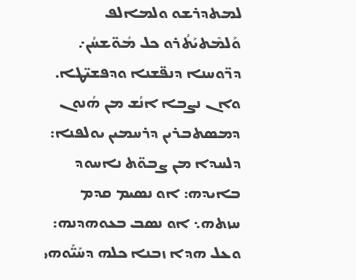ܠܡܬܕܪܫܘ ܘܠܡܐܠܦ ܘܰܠܡܶܬܝܰܬܳܪܘ ܟܠ ܡܽܘ̈ܫܚܳܢ܇ ܕܖ̈ܘܚܢܐ ܕܢܦ̈ܫܢܐ ܘܕܦܫܝ̈ܛܐ.
ܘܐܢ ܢܨܒܐ ܐܢܳܫ ܡܢ ܗܳܢܘܢ ܕܡܣܬܒܪܝܢ ܕܪܚܡܝܢ ܝܘܠܦܢܐ: ܕܠܚܕܐ ܡܢ ܨܒܘ̈ܬ ܢܐܚܘܕ ܒܐܝܕܗ: ܐܘ ܢܣܝܡ ܩܕܡ ܚܙܬܗ܆ ܐܘ ܢܣܒ ܒܥܘܗܕܢܗ: ܘܥܠ ܗܕܐ ܙܒܢܐ ܟܠܗ ܕܚܰܝ̈ܰܘܗܝ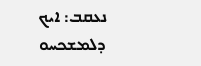ܢܥܩܒ: ܐܝܟ ܕܠܡܫܟܚܘ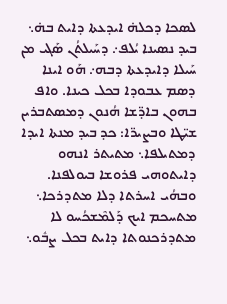ܠܣܟܐ ܕܟܠܗ̇ ܐܝܕܥܬܐ ܕܐܝܬ ܒܗ̇܆ ܒܝܕ ܢܣܝܢܐ ܝܳܠܦ܇ ܕܚܰܝܠܬܳܢ ܣܰܓܝ ܡܢ ܚܰܝܠܐ ܕܐܝܕܥܬܐ ܕܒܗ܇ ܗܰܘ ܐܝܢܐ ܕܣܡ ܥܒܘܕܐ ܒܟܠ ܟܝܢܐ. ܘܐܦ ܒܗܘܢ ܒܐܕ̈ܫܐ ܗܳܢܘܢ ܕܡܣܬܒܪܝܢ ܫܝ̈ܛܐ ܘܒܨܝܖ̈ܐ: ܟܕ ܒܝܕ ܡܢܬܐ ܐܝܕܐ ܕܡܬܝܠܦܐ܆ ܡܬܝܬܪ ܐܢܗܘ ܕܐܝܬܘܗܝ ܦܪܘܫܐ ܒܝܘܠܦܢܐ. ܘܒܗܳܝ ܐܚܪܬܐ ܕܠܐ ܡܬܕܪܟܐ܆ ܡܬܚܟܡ ܐܝܟ ܕܰܠܡܶܫܟܳܚܘ ܠܐ ܡܬܕܪܟܢܘܬܐ ܕܐܝܬ ܒܟܠ ܨܒܽܘ܆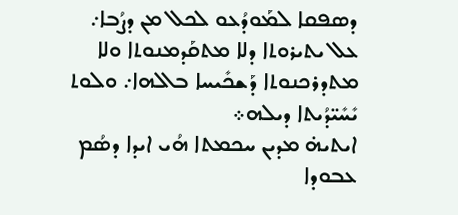ܕܣܦܩܐ ܠܡܰܘܕܳܥܘ ܠܟܠ ܡܢ ܕܨܳܒܐ܇ ܥܠ ܝܬܝܪܘܬܐ ܕܠܐ ܡܬܩܰܕܡܢܘܬܐ ܘܠܐ ܡܬܕܪܟܢܘܬܐ ܕܰܫܟܺܝܚܐ ܒܐܠܗܐ܇ ܘܠܘܬ ܝܺܚܺܝ̈ܕܳܝܬܐ ܕܝܠܗ܀
ܐܝܬܝܗ̇ ܡܕܝܢ ܚܟܡܬܐ ܗܳܝ ܐܝܕܐ ܕܣܳܡ ܥܒܘܕܐ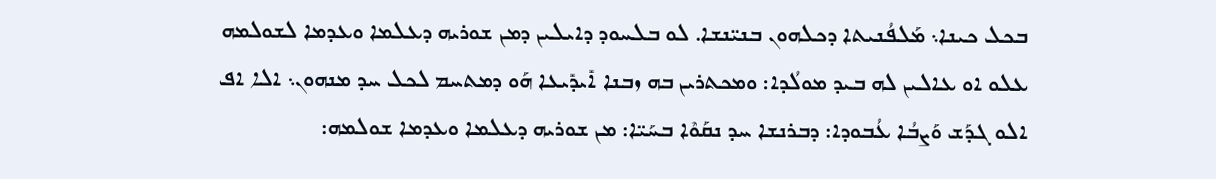ܒܟܠ ܟܝܢܐ܆ ܡܰܠܦܳܢܝܬܐ ܕܟܠܗܘܢ ܒܢܝ̈ܢܫܐ. ܠܘ ܒܠܚܘܕ ܕܐܝܠܝܢ ܕܡܢ ܫܘܪܝܗ ܕܥܠܡܐ ܘܥܕܡܐ ܠܫܘܠܡܗ ܥܠܘ ܐܘ ܥܐܠܝܢ ܠܗ ܒܝܕ ܡܘܠܳܕܐ: ܘܡܟܬܪܝܢ ܒܗ ܙܒܢܐ ܐܺܝܕܺܝܥܐ ܗܰܘ ܕܡܬܚܡ ܠܟܠ ܚܕ ܡܢܗܘܢ܆ ܐܠܐ ܐܦ ܐܠܘ ܓܕܰܫ ܘܰܨܒܳܐ ܥܳܒܘܕܐ: ܕܒܪܢܫܐ ܚܕ ܢܩܰܘܶܐ ܒܚܰܝ̈ܐ: ܡܢ ܫܘܪܝܗ ܕܥܠܡܐ ܘܥܕܡܐ ܫܘܠܡܗ: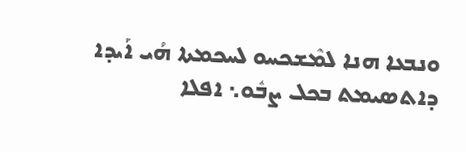ܘܢܒܥܐ ܗܢܐ ܠܡܶܫܟܚܘ ܠܚܟܡܬܐ ܗܳܝ ܐܰܝܕܐ ܕܐܬܣܝܡܬ ܒܟܠ ܨܒܽܘ܆ ܐܦܠܐ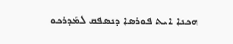ܗܟܢܐ ܐܝܬ ܦܘܪܣܐ ܕܢܣܦܩ ܠܡܰܕܪܟܘ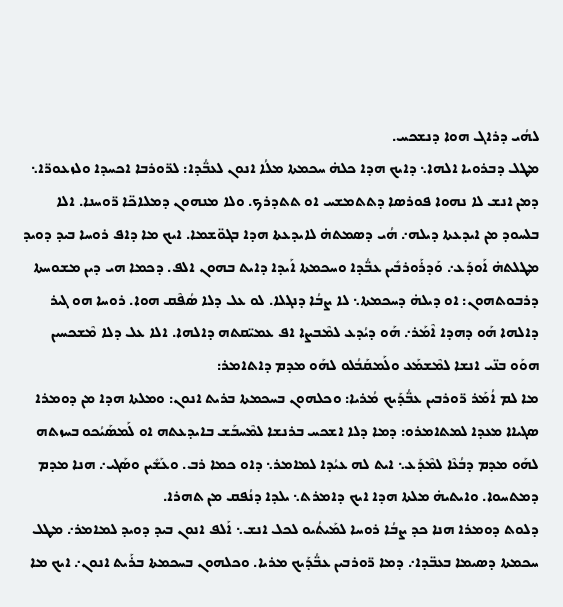ܠܗܳܝ ܕܪܐܓ ܗܘܐ ܕܢܫܟܚ.
ܡܛܠ ܕܒܪܘܝܐ ܐܠܗܐ܆ ܕܐܝܟ ܗܕܐ ܟܠܗ̇ ܚܟܡܬܐ ܡܠܳܐ ܐܢܘܢ ܠܥܒ̈ܳܕܐ: ܠܖ̈ܘܪܒܐ ܐܟܚܕܐ ܘܠܙܥܘܖ̈ܐ܆ ܕܡܢ ܐܢܫ ܠܐ ܢܗܘܐ ܦܘܪܣܐ ܕܬܬܡܫܚ ܐܘ ܬܬܕܪܟ. ܘܠܐ ܡܢܗܘܢ ܕܡܠܐܟ̈ܐ ܖ̈ܘܚܢܐ. ܐܠܐ ܒܠܚܘܕ ܡܢ ܐܝܕܥܬܐ ܕܝܠܗ܇ ܗܳܝ ܕܣܡܬܗ̇ ܠܐܝܕܥܬܐ ܗܕܐ ܒܓܘ̈ܫܡܐ. ܐܝܟ ܡܐ ܕܐܦ ܪܘܚܐ ܒܝܕ ܕܘܝܕ ܡܛܠܬܗ̇ ܐܰܘܕܰܥ܇ ܘܰܕܪܰܘܪܒܺܝܢ ܥܒ̈ܳܕܐ ܘܚܟܡܬܐ ܐܰܝܕܐ ܕܐܝܬ ܒܗܘܢ ܐܠܦ. ܕܟܡܐ ܗܝ ܕܝܢ ܡܫܘܚܬܐ ܕܪܒܘܬܗܘܢ: ܐܘ ܕܝܠܗ̇ ܕܚܟܡܬܐ܆ ܠܐ ܨܒܳܐ ܕܢܓܠܐ. ܠܘ ܥܠ ܕܠܐ ܣܳܦܶܩ ܗܘܐ. ܪܘܚܐ ܗܘ ܓܝܪ ܕܐܠܗܐ ܗܰܘ ܕܗܕܐ ܐܶܡܰܪ܇ ܗܰܘ ܕܝܳܕܥ ܠܡܶܒܨܐ ܐܦ ܥܡܝ̈ܩܬܗ ܕܐܠܗܐ. ܐܠܐ ܥܠ ܕܠܐ ܡܶܫܟܚܝܢ ܗܘܰܘ ܒܢ̈ܝ ܐܢܫܐ ܠܡܶܫܡܰܥ ܘܠܰܡܩܰܒܳܠܘ ܠܗܰܘ ܡܕܡ ܕܐܬܐܡܪ:
ܡܐ ܠܡ ܐܳܡܰܪ ܖ̈ܘܪܒܝܢ ܥܒ̈ܳܕܰܝܟ ܡܳܪܝܐ: ܘܟܠܗܘܢ ܒܚܟܡܬܐ ܒܪܝܬ ܐܢܘܢ: ܘܡܠܬܐ ܗܕܐ ܡܢ ܕܘܡܪܐ ܣܓܝܐܐ ܡܥܕܐ ܠܡܬܐܡܪܘ: ܕܡܐ ܕܠܐ ܐܫܟܚ ܒܪܢܫܐ ܠܡܶܚܒܰܫ ܒܐܝܕܥܬܗ ܐܘ ܠܰܡܣܰܝܳܟܘ ܒܚܙܬܗ ܠܗܰܘ ܡܕܡ ܕܒܳܥܶܐ ܠܡܶܕܰܥ܆ ܐܝܬ ܠܗ ܥܝܳܕܐ ܠܡܐܡܪ܆ ܕܐܘ ܟܡܐ ܪܒ. ܘܥܰܫܺܝܢ ܘܣܰܓܝ܇ ܗܢܐ ܡܕܡ ܕܡܬܚܘܐ. ܘܐܝܬܝܗ̇ ܡܠܬܐ ܗܕܐ ܐܝܟ ܕܐܡܪܬ܆ ܝܠܕܐ ܕܢܳܦܩ ܡܢ ܬܗܪܐ.
ܕܠܘܬ ܕܘܡܪܐ ܗܢܐ ܟܕ ܨܒܳܐ ܪܘܚܐ ܠܡܰܝܬܳܝܘ ܠܟܠ ܐܢܫ܆ ܐܰܠܦ ܐܢܘܢ ܒܝܕ ܕܘܝܕ ܠܡܐܡܪ܇ ܡܛܠ ܚܟܡܬܐ ܕܣܝܡܐ ܒܥܒ̈ܕܐ܇ ܕܡܐ ܖ̈ܘܪܒܝܢ ܥܒ̈ܳܕܰܝܟ ܡܪܝܐ. ܘܟܠܗܘܢ ܒܚܟܡܬܐ ܒܪܰܝܬ ܐܢܘܢ܇ ܐܝܟ ܡܐ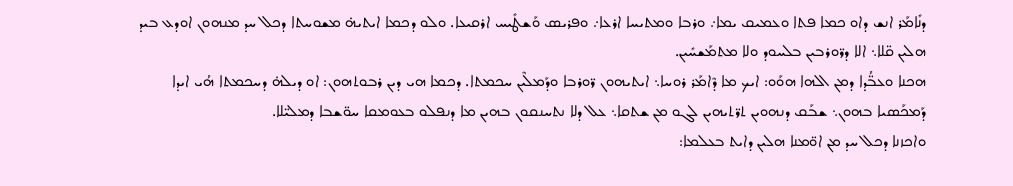ܕܢܺܐܡܰܪ ܐܢܫ ܕܐܘ ܟܡܐ ܦܬܐ ܘܥܡܝܩ ܝܡܐ܇ ܘܪܒܐ ܘܡܬܝܚܐ ܐܪܥܐ܇ ܘܦܪܝܣ ܘܰܫܛܺܝܚ ܐܪܩܝܥܐ. ܘܠܘ ܕܟܡܐ ܐܝܬܝܗ̇ ܡܫܘܚܬܐ ܕܟܠ ܚܕ ܡܢܗܘܢ ܐܘܕܥ ܒܝܕ ܗܠܝܢ ܩ̈ܠܐ܆ ܐܠܐ ܕܖ̈ܘܪܒܝܢ ܒܠܚܘܕ ܘܠܐ ܡܬܡܰܫܚܺܝܢ.
ܗܟܢܐ ܘܥܒ̈ܳܕܐ ܕܡܢ ܐܠܗܐ ܗܘܰܘ: ܐܝܟ ܡܐ ܕܶܐܡܰܪ ܪܘܚܐ܆ ܐܝܬܝܗܘܢ ܖ̈ܘܪܒܐ ܘܕܰܡܠܶܝܢ ܚܟܡܬܐ. ܕܟܡܐ ܗܝ ܕܝܢ ܪܒܘܬܗܘܢ: ܐܘ ܕܝܠܗ̇ ܕܚܟܡܬܐ ܗܳܝ ܐܝܕܐ ܕܰܡܟܰܣܝܐ ܒܗܘܢ܆ ܫܒܰܩ ܕܢܗܘܝܢ ܬܖ̈ܬܝܗܝܢ ܠܓܘ ܡܢ ܫܬܩܐ܆ ܥܠ ܕܠܐ ܢܬܚܢܩܘܢ ܒܗܝܢ ܡܐ ܕܢܦܠܘ ܒܥܘܡܩܐ ܚܘ̈ܫܒܐ ܕܡܠܝ̈ܠܐ.
ܘܐܟܙܢܐ ܕܟܠ ܚܕ ܡܢ ܐܘ̈ܡܢܐ ܗܠܝܢ ܕܐܝܬ ܒܥܠܡܐ: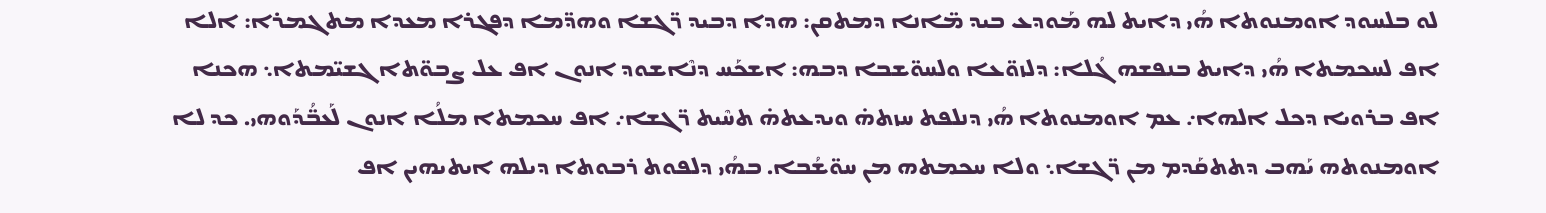ܠܘ ܒܠܚܘܕ ܐܘܡܢܘܬܐ ܗܳܝ ܕܐܝܬ ܠܗ ܡܰܘܕܥ ܒܝܕ ܡ̈ܐܢܐ ܕܡܬܩܢ: ܗܕܐ ܕܒܝܕ ܖ̈ܓܫܐ ܘܗܕ̈ܡܐ ܕܦܓܪܐ ܡܥܕܐ ܡܬܓܡܪܐ: ܐܠܐ ܐܦ ܠܚܟܡܬܐ ܗܳܝ ܕܐܝܬ ܒܢܦܫܗ ܓܳܠܐ: ܕܠܙܘ̈ܥܐ ܘܠܚܘ̈ܫܒܐ ܕܒܗ: ܐܫܟܰܚ ܕܢܶܐܫܘܕ ܐܢܘܢ ܐܦ ܥܠ ܨܒܘ̈ܬܐ ܓܫܝ̈ܡܬܐ܆ ܗܟܢܐ ܐܦ ܒܪܘܝܐ ܕܟܠ ܐܠܗܐ܇ ܥܡ ܐܘܡܢܘܬܐ ܗܳܝ ܕܢܠܦܬ ܚܙܬܗ̇ ܘܝܕܥܬܗ̇ ܬܚܶܝܬ ܖ̈ܓܫܐ܇ ܐܦ ܚܟܡܬܐ ܡܠܳܐ ܐܢܘܢ ܠܰܥܒ̈ܳܕܰܘܗܝ. ܟܕ ܠܐ ܐܘܡܢܘܬܗ ܝܰܗܒ ܕܬܬܩܰܕܡ ܡܢ ܖ̈ܓܫܐ܆ ܘܠܐ ܚܟܡܬܗ ܡܢ ܚܘ̈ܫܳܒܐ. ܒܗܳܝ ܕܠܦܘܬ ܪܒܘܬܐ ܕܝܠܗ ܐܝܬܝܗܝܢ ܐܦ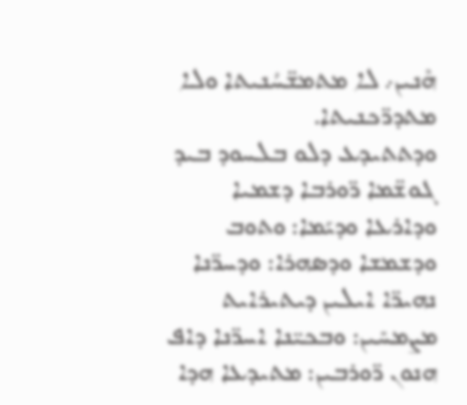ܗܶܢܝܢ܇ ܠܐ ܡܬܡܫ̈ܚܳܢܝܬܐ ܘܠܐ ܡܬܕܖ̈ܟܢܝܬܐ.
ܘܕܬܬܝܕܥ ܕܠܘ ܒܠܚܘܕ ܒܝܕ ܓܘܫ̈ܡܐ ܖ̈ܘܪܒܐ ܕܫܡܝܐ ܘܕܐܪܥܐ ܘܕܝܰܡܐ: ܘܬܘܒ ܘܕܫܡܫܐ ܘܕܣܗܪܐ: ܘܕܚܖ̈ܢܐ ܢܗܝܖ̈ܐ ܐܝܠܝܢ ܕܝܬܝܪܐܝܬ ܡܨܡܚܺܝܢ: ܘܒܟܝ̈ܢܐ ܐܚܖ̈ܢܐ ܕܐܦ ܗܢܘܢ ܖ̈ܘܪܒܝܢ: ܡܬܝܕܥܐ ܗܕܐ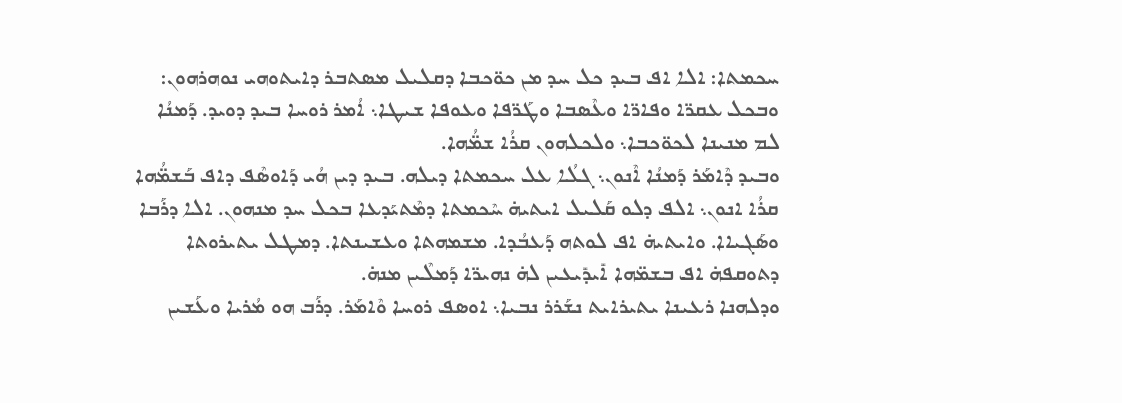ܚܟܡܬܐ: ܐܠܐ ܐܦ ܒܝܕ ܟܠ ܚܕ ܡܢ ܟܘ̈ܟܒܐ ܕܩܠܝܠ ܡܣܬܒܪ ܕܐܝܬܘܗܝ ܢܘܗܪܗܘܢ: ܘܒܟܠ ܥܩܖ̈ܐ ܘܦܐܖ̈ܐ ܘܥܶܣܒܐ ܘܛܰܖ̈ܦܐ ܘܥܘܦܐ ܫܝܛܐ܆ ܐܳܡܪ ܪܘܚܐ ܒܝܕ ܕܘܝܕ. ܕܰܡܢܳܐ ܠܡ ܡܢܝܢܐ ܠܟܘ̈ܟܒܐ܆ ܘܠܟܠܗܘܢ ܩܪܳܐ ܫܡ̈ܳܗܐ.
ܘܒܝܕ ܕܶܐܡܰܪ ܕܰܡܢܳܐ ܐܶܢܘܢ܆ ܓܠܳܐ ܥܠ ܚܟܡܬܐ ܕܝܠܗ. ܒܝܕ ܕܝܢ ܗܳܝ ܕܰܐܘܣܶܦ ܕܐܦ ܒܰܫܡ̈ܳܗܐ ܩܪܳܐ ܐܢܘܢ܆ ܐܠܦ ܕܠܘ ܩܰܠܝܠ ܐܝܬܝܗ̇ ܚܶܟܡܬܐ ܕܡܶܬܝܰܕܥܐ ܒܟܠ ܚܕ ܡܢܗܘܢ. ܐܠܐ ܕܪܰܒܐ ܘܣܰܓܝܐܐ. ܘܐܝܬܝܗ̇ ܐܦ ܠܘܬܗ ܕܰܥܒܳܕܐ. ܡܫܡܗܬܐ ܘܥܫܝܢܬܐ. ܕܡܛܠ ܝܬܝܪܘܬܐ ܕܬܘܩܦܗ̇ ܐܦ ܒܫܡ̈ܗܐ ܐܺܝܕܺܝܥܝܢ ܠܗ̇ ܢܗܝܖ̈ܐ ܕܰܡܠܶܝܢ ܡܢܗ̇.
ܘܕܠܗܢܐ ܪܥܝܢܐ ܝܬܝܪܐܝܬ ܢܫܰܪܪ ܢܒܝܐ܆ ܐܘܣܦ ܪܘܚܐ ܘܶܐܡܰܪ. ܕܪܰܒ ܗܘ ܡܳܪܝܐ ܘܥܰܫܝܢ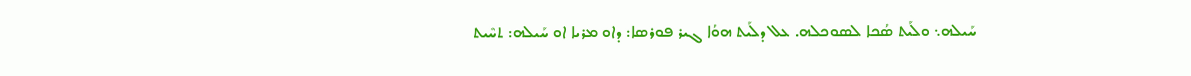ܚܰܝܠܗ܆ ܘܠܰܝܬ ܣܳܟܐ ܠܣܘܟܠܗ. ܥܠ ܕܠܰܝܬ ܗܘܳܐ ܓܝܪ ܦܘܪܣܐ: ܕܐܘ ܡܪܝܐ ܐܘ ܚܰܝܠܗ: ܬܚܶܝܬ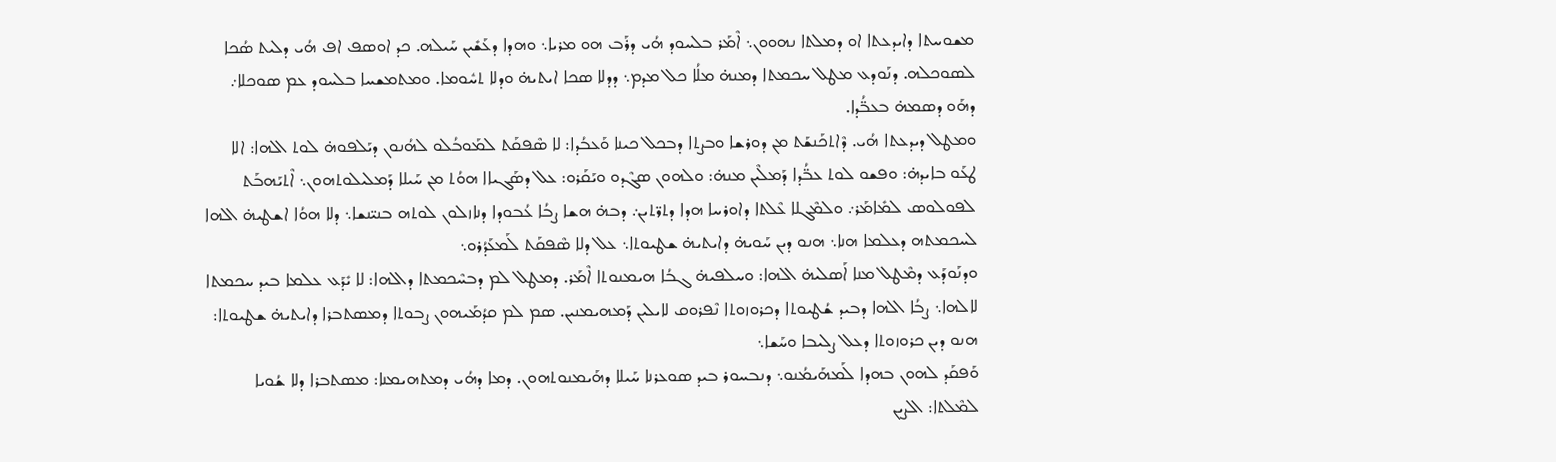ܡܫܘܚܬܐ ܕܐܝܕܥܬܐ ܐܘ ܕܡܠܬܐ ܢܗܘܘܢ܆ ܐܶܡܰܪ ܒܠܚܘܕ ܗܳܝ ܕܪܰܒ ܗܘ ܡܪܝܐ܆ ܘܗܕܐ ܕܥܰܫܺܝܢ ܚܰܝܠܗ. ܟܕ ܐܘܣܦ ܐܦ ܗܳܝ ܕܠܝܬ ܣܳܟܐ ܠܣܘܟܠܗ. ܕܢܰܘܕܥ ܡܛܠ ܚܟܡܬܐ ܕܡܢܗ̇ ܡܠܳܐ ܟܠ ܡܕܡ܆ ܕܕܠܐ ܣܟܐ ܐܝܬܝܗ̇ ܘܕܠܐ ܬܚܽܘܡܐ. ܘܡܬܡܫܚܐ ܒܠܚܘܕ ܥܡ ܣܘܟܠܐ܇ ܕܗܰܘ ܕܣܡܗ̇ ܒܥܒ̈ܳܕܐ.
ܘܡܛܠ ܕܝܕܥܬܐ ܗܳܝ. ܕܶܐܬܟܰܢܫܰܬ ܡܢ ܕܘܪܫܐ ܘܒܨܬܐ ܕܒܟܠ ܟܝܢܐ ܘܰܥܒܳܕܐ: ܠܐ ܣܶܦܩܰܬ ܠܡܰܘܒܳܠܘ ܠܗܳܢܘܢ ܕܝܰܠܦܘܗ̇ ܠܘܬ ܐܠܗܐ: ܐܠܐ ܛܥܰܘ ܒܐܝܕܗ̇: ܘܦܫܘ ܠܘܬ ܥܒ̈ܳܕܐ ܕܰܡܠܶܝܢ ܡܢܗ̇: ܘܠܗܘܢ ܣܓܶܕܘ ܘܝܰܩܰܪܘ: ܥܠ ܕܣܰܓܝܐܐ ܗܘܳܬ ܡܢ ܚܰܝܠܐ ܕܰܡܠܝܠܘܬܗܘܢ܆ ܐܶܬܝܰܗܒܰܬ ܠܦܘܠܘܣ ܠܡܺܐܡܰܪ܇ ܘܠܡܶܓܠܐ ܥܶܠܬܐ ܕܐܘܪܚܐ ܗܕܐ ܕܬܖ̈ܬܝܢ܇ ܕܒܗ̇ ܗܫܐ ܨܒܳܐ ܥܳܒܘܕܐ ܕܢܐܙܠܘܢ ܠܘܬܗ ܒܢܝ̈ܢܫܐ܆ ܕܠܐ ܗܘܳܐ ܐܫܛܝܗ̇ ܐܠܗܐ ܠܚܟܡܬܗ ܕܥܠܡܐ ܗܢܐ܆ ܗܢܘ ܕܝܢ ܚܰܘܝܗ̇ ܕܐܝܬܝܗ̇ ܫܛܝܘܬܐ܆ ܥܠ ܕܠܐ ܣܶܦܩܰܬ ܠܰܡܥܰܕܳܪܘ܆
ܘܕܢܰܘܕܰܥ ܕܡܶܛܠ ܡܢܐ ܐܰܣܠܝܗ̇ ܐܠܗܐ: ܘܚܠܦܝܗ̇ ܓܒܳܐ ܗܝܡܢܘܬܐ ܐܶܡܰܪ. ܕܡܛܠ ܠܡ ܕܒܚܶܟܡܬܐ ܕܐܠܗܐ: ܠܐ ܝܺܕܰܥ ܥܠܡܐ ܒܝܕ ܚܟܡܬܐ ܠܐܠܗܐ܆ ܨܒܳܐ ܐܠܗܐ ܕܒܝܕ ܫܳܛܝܘܬܐ ܕܟܪܘܙܘܬܐ ܢܶܦܪܘܩ ܠܐܝܠܝܢ ܕܰܡܗܝܡܢܝܢ. ܣܡ ܠܡ ܩܕܳܡܰܝܗܘܢ ܨܒܘܬܐ ܕܡܣܬܒܪܐ ܕܐܝܬܝܗ̇ ܫܛܝܘܬܐ: ܗܢܘ ܕܝܢ ܟܪܘܙܘܬܐ ܕܥܠ ܨܠܝܒܐ ܘܚܰܫܐ܆
ܘܰܦܩܰܕ ܠܗܘܢ ܒܗܕܐ ܠܰܡܗܰܝܡܳܢܘ܆ ܕܢܒܚܘܪ ܒܝܕ ܣܘܥܪܢܐ ܚܰܝܠܐ ܕܗܰܝܡܢܘܬܗܘܢ. ܕܡܐ ܕܗܳܝ ܕܡܬܗܝܡܢܐ: ܡܣܬܒܪܐ ܕܠܐ ܫܳܘܝܐ ܠܡܶܠܬܐ: ܐܠܨܝܢ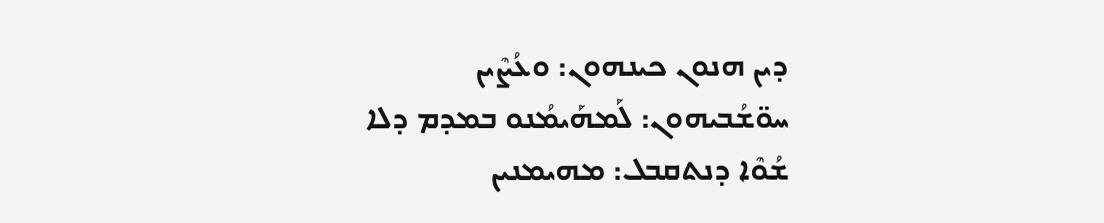ܕܝܢ ܗܢܘܢ ܟܝܢܗܘܢ: ܘܥܳܨܶܝܢ ܚܘ̈ܫܳܒܝܗܘܢ: ܠܰܡܗܰܝܡܳܢܘ ܒܡܕܡ ܕܠܐ ܫܳܘܶܐ ܕܢܬܩܒܠ: ܡܗܝܡܢܝܢ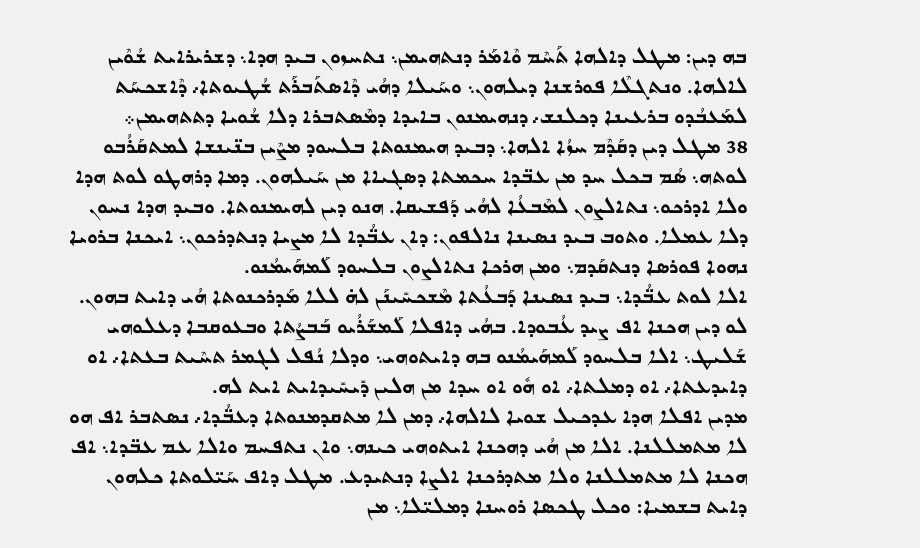ܒܗ ܕܝܢ: ܡܛܠ ܕܐܠܗܐ ܬܰܚܶܡ ܘܶܐܡܰܪ ܕܢܬܗܝܡܢ܆ ܢܬܚܙܘܢ ܒܝܕ ܗܕܐ܆ ܕܫܪܝܪܐܝܬ ܫܳܘܶܝܢ ܠܐܠܗܐ. ܘܢܬܓܠܶܐ ܦܘܪܫܢܐ ܕܝܠܗܘܢ܆ ܘܚܰܝܠܐ ܕܗܳܝ ܕܶܐܣܬܰܒܪܰܬ ܫܳܛܝܘܬܐ܇ ܕܶܐܫܟܚܰܬ ܠܡܰܥܒܳܕܘ ܒܪܥܝܢܐ ܕܟܠܢܫ܇ ܕܢܗܝܡܢܘܢ ܒܐܝܕܐ ܕܡܶܣܬܒܪܐ ܕܠܐ ܫܳܘܝܐ ܕܬܬܗܝܡܢ܀
38 ܡܛܠ ܕܝܢ ܕܩܰܕܶܡ ܚܙܳܐ ܐܠܗܐ܆ ܕܒܝܕ ܗܝܡܢܘܬܐ ܒܠܚܘܕ ܡܨܶܝܢ ܒܢ̈ܝܢܫܐ ܠܡܬܩܰܪܳܒܘ ܠܘܬܗ܆ ܣܳܡ ܒܟܠ ܚܕ ܡܢ ܥܒ̈ܕܐ ܚܟܡܬܐ ܕܣܓܝܐܐ ܡܢ ܚܰܝܠܗܘܢ. ܕܡܐ ܕܪܗܛܘ ܠܘܬ ܗܕܐ ܘܠܐ ܐܕܪܟܘ܆ ܢܬܐܠܨܘܢ ܠܡܶܒܥܳܐ ܠܗܳܝ ܕܰܦܫܝܩܐ. ܗܢܘ ܕܝܢ ܠܗܝܡܢܘܬܐ. ܘܒܝܕ ܗܕܐ ܢܚܘܢ ܕܠܐ ܥܡܠܐ. ܘܬܘܒ ܒܝܕ ܢܣܝܢܐ ܢܐܠܦܘܢ: ܕܐܢ ܥܒ̈ܳܕܐ ܠܐ ܡܨܝܐ ܕܢܬܕܪܟܘܢ܆ ܐܝܟܢܐ ܒܪܘܝܐ ܢܗܘܐ ܦܘܪܣܐ ܕܢܬܩܰܕܡ܆ ܘܡܢ ܗܪܟܐ ܢܬܐܠܨܘܢ ܒܠܚܘܕ ܠܰܡܗܰܝܡܳܢܘ.
ܐܠܐ ܠܘܬ ܥܒ̈ܳܕܐ܆ ܒܝܕ ܢܣܝܢܐ ܕܰܒܥܳܬܐ ܡܶܫܟܚܺܝܢܰܢ ܠܗ̇ ܠܠܐ ܡܰܕܪܟܢܘܬܐ ܗܳܝ ܕܐܝܬ ܒܗܘܢ. ܠܘ ܕܝܢ ܗܟܢܐ ܐܦ ܨܝܕ ܥܳܒܘܕܐ. ܒܗܳܝ ܕܐܦܠܐ ܠܰܡܫܰܪܳܝܘ ܒܰܒܨܳܬܐ ܘܒܥܘܩܒܐ ܕܥܠܘܗܝ ܫܰܠܝܛ܆ ܐܠܐ ܒܠܚܘܕ ܠܰܡܗܰܝܡܳܢܘ ܒܗ ܕܐܝܬܘܗܝ܆ ܘܕܠܐ ܢܳܦܠ ܠܓܡܪ ܬܚܶܝܬ ܒܥܬܐ܇ ܐܘ ܕܐܝܕܥܬܐ܇ ܐܘ ܕܡܠܬܐ܇ ܐܘ ܗܽܘ ܐܘ ܚܕܐ ܡܢ ܗܠܝܢ ܕܺܝܚܺܝܕܐܝܬ ܐܝܬ ܠܗ.
ܡܕܝܢ ܐܦܠܐ ܗܕܐ ܥܕܟܝܠ ܫܘܝܐ ܠܐܠܗܐ܇ ܕܡܢ ܠܐ ܡܬܩܕܡܢܘܬܐ ܕܥܒ̈ܳܕܐ܇ ܢܣܬܒܪ ܐܦ ܗܘ ܠܐ ܡܬܡܠܠܢܐ. ܐܠܐ ܡܢ ܗܳܝ ܕܗܟܢܐ ܐܝܬܘܗܝ ܟܝܢܗ܆ ܘܐܢ ܢܬܦܚܡ ܘܐܠܐ ܥܡ ܥܒ̈ܕܐ܆ ܐܦ ܗܟܢܐ ܠܐ ܡܬܡܠܠܢܐ ܘܠܐ ܡܬܕܪܟܢܐ ܐܠܨܐ ܕܢܬܝܕܥ. ܡܛܠ ܕܐܦ ܚܰܝ̈ܠܘܬܐ ܟܠܗܘܢ ܕܐܝܬ ܒܫܡܝܐ: ܘܟܠ ܛܟܣܐ ܪܘܚܢܐ ܕܡܠܝ̈ܠܐ܆ ܡܢ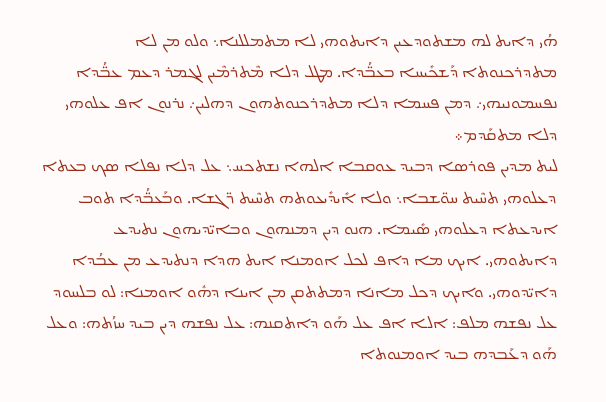ܗܳܝ ܕܐܝܬ ܠܗ ܡܫܬܘܕܥܝܢ ܕܐܝܬܘܗܝ ܠܐ ܡܬܡܠܠܢܐ܆ ܘܠܘ ܡܢ ܠܐ ܡܬܕܪܟܢܘܬܐ ܕܰܫܟܺܝܚܐ ܒܥܒ̈ܳܕܐ. ܡܛܠ ܕܠܐ ܡܶܬܪܡܶܝܢ ܠܓܡܪ ܕܥܡ ܥܒ̈ܳܕܐ ܢܦܚܡܘܢܝܗܝ܇ ܕܡܢ ܦܚܡܐ ܕܠܐ ܡܬܕܪܟܢܘܬܗܘܢ ܕܗܠܝܢ܇ ܢܪܢܘܢ ܐܦ ܥܠܘܗܝ ܕܠܐ ܡܬܩܰܕܡ܀
ܠܝܬ ܡܕܝܢ ܦܘܪܣܐ ܕܒܝܕ ܥܘܩܒܐ ܐܠܗܐ ܢܫܬܟܚ܆ ܥܠ ܕܠܐ ܢܦܠܐ ܣܟ ܒܥܬܐ ܕܥܠܘܗܝ ܬܚܶܝܬ ܚܘ̈ܫܒܐ܆ ܘܠܐ ܐܺܝܕܺܝܥܘܬܗ ܬܚܶܝܬ ܖ̈ܓܫܐ. ܘܒܰܥܒ̈ܳܕܐ ܬܘܒ ܐܝܕܥܬܐ ܕܥܠܘܗܝ ܣܺܝܡܐ. ܗܢܘ ܕܝܢ ܕܡܢܗܘܢ ܘܒܐܝ̈ܕܝܗܘܢ ܢܬܝܕܥ ܕܐܝܬܘܗܝ. ܐܝܟ ܡܐ ܕܐܦ ܠܟܠ ܐܘܡܢܐ ܐܝܬ ܗܕܐ ܕܢܬܝܕܥ ܡܢ ܥܒܳܕܐ ܕܐܝ̈ܕܘܗܝ. ܘܐܝܟ ܕܟܠ ܡܐܢܐ ܕܡܬܬܩܢ ܡܢ ܐܝܢܐ ܕܗܽܘ ܐܘܡܢܐ: ܠܘ ܒܠܚܘܕ ܥܠ ܢܦܫܗ ܡܠܦ: ܐܠܐ ܐܦ ܥܠ ܗܰܘ ܕܐܬܩܢܗ: ܥܠ ܢܦܫܗ ܕܝܢ ܒܝܕ ܚܙܳܬܗ: ܘܥܠ ܗܰܘ ܕܥܰܒܕܗ ܒܝܕ ܐܘܡܢܘܬܐ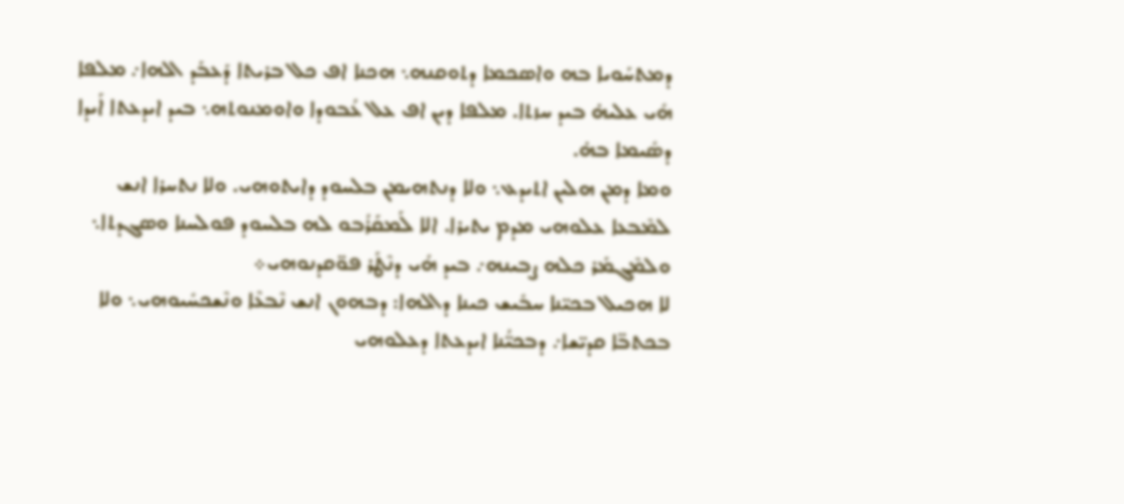ܕܡܬܚܰܘܝܐ ܒܗ ܘܐܣܟܡܐ ܕܬܘܩܢܗ܆ ܗܟܢܐ ܐܦ ܟܠ ܒܪܝܬܐ ܕܰܥܒܰܕ ܐܠܗܐ܇ ܡܠܦܐ ܗܺܝ ܥܠܝܗ̇ ܒܝܕ ܚܙܬܐ. ܡܠܦܐ ܕܝܢ ܐܦ ܥܠ ܥܳܒܘܕܐ ܘܐܘܡܢܘܬܗ܆ ܒܝܕ ܐܝܕܥܬܐ ܐܰܝܕܐ ܕܣܺܝܡܐ ܒܗ̇.
ܘܡܐ ܕܡܢ ܗܠܝܢ ܐܬܝܕܥ܆ ܘܠܐ ܕܢܬܗܝܡܢ ܒܠܚܘܕ ܕܐܝܬܘܗܝ. ܘܠܐ ܢܬܚܪܐ ܐܢܫ ܠܡܶܒܥܐ ܥܠܘܗܝ ܡܕܡ ܝܬܝܪܐ. ܐܠܐ ܠܰܡܩܰܪܳܒܘ ܠܗ ܒܠܚܘܕ ܦܘܠܚܢܐ ܘܣܓܕܬܐ܆ ܘܠܡܶܓܡܰܪ ܟܠܗ ܨܒܝܢܗ܇ ܒܝܕ ܗܳܝ ܕܢܶܛܰܪ ܦܘ̈ܩܕܢܘܗܝ܀
ܠܐ ܗܟܝܠ ܒܟܝ̈ܢܐ ܚܒܺܝܫ ܟܝܢܐ ܕܐܠܗܐ: ܕܒܗܘܢ ܐܢܫ ܢܶܒܥܶܐ ܘܢܶܫܟܚܺܝܘܗܝ܆ ܘܠܐ ܒܟܬܒ̈ܐ ܩܕܝ̈ܫܐ܇ ܕܒܟܝ̈ܳܢܐ ܐܝܕܥܬܐ ܕܥܠܘܗܝ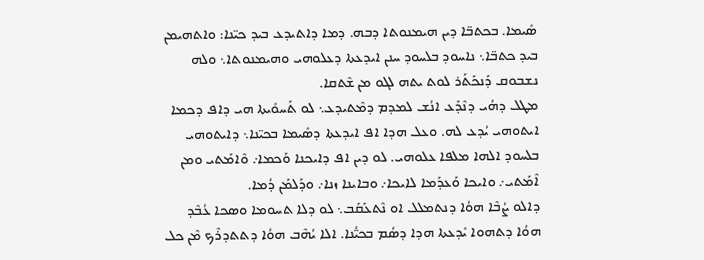ܣܺܝܡܐ. ܒܟܬܒ̈ܐ ܕܝܢ ܗܝܡܢܘܬܐ ܕܒܗ. ܕܡܐ ܕܐܬܝܕܥ ܒܝܕ ܟܝ̈ܢܐ: ܘܐܬܗܝܡܢ ܒܝܕ ܟܬܒ̈ܐ܆ ܢܐܚܘܕ ܒܠܚܘܕ ܚܢܢ ܐܝܕܥܬܐ ܕܥܠܘܗܝ ܘܗܝܡܢܘܬܐ܆ ܘܠܗ ܢܫܒܘܩ ܕܰܢܟܰܬܰܪ ܠܘܬ ܝܬܗ ܠܓܘ ܡܢ ܫܶܬܩܐ.
ܡܛܠ ܕܗܳܝ ܕܢܶܕܰܥ ܐܢܳܫ ܠܡܕܡ ܕܡܶܬܝܕܥ܆ ܠܘ ܬܰܚܘܺܝܬܐ ܗܝ ܕܐܦ ܕܟܡܐ ܐܝܬܘܗܝ ܝܳܕܥ ܠܗ. ܘܥܠ ܗܕܐ ܐܦ ܐܝܕܥܬܐ ܕܣܺܝܡܐ ܒܟܝ̈ܢܐ܆ ܕܐܝܬܘܗܝ ܒܠܚܘܕ ܐܠܗܐ ܡܠܦܐ ܥܠܘܗܝ. ܠܘ ܕܝܢ ܐܦ ܕܐܝܟܢܐ ܘܰܟܡܐ܇ ܘܶܐܡܰܬܝ ܘܡܢ ܐܶܡܰܬܝ܇ ܘܐܝܟܐ ܘܰܥܕܰܡܐ ܠܐܝܟܐ܇ ܘܒܐܝܢܐ ܙܢܐ܇ ܘܕܰܠܡܰܢ ܕܳܡܐ.
ܕܐܠܘ ܨܳܒܶܐ ܗܘܳܐ ܕܢܬܡܠܠ ܐܘ ܢܶܬܥܰܩܰܒ܆ ܠܘ ܕܠܐ ܬܚܘܡܐ ܘܣܟܐ ܥܳܒܶܕ ܗܘܳܐ ܕܬܗܘܐ ܝܺܕܥܬܐ ܗܕܐ ܕܣܳܡ ܒܟܝ̈ܳܢܐ. ܐܠܐ ܝܳܗܶܒ ܗܘܳܐ ܕܬܬܕܪܶܟ ܡܶܢ ܟܠ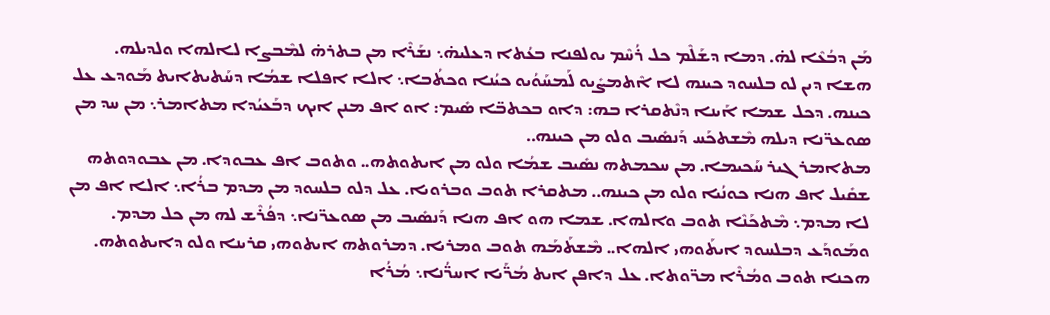ܡܰܢ ܕܒܳܥܶܐ ܠܗ̇. ܕܡܐ ܕܫܰܠܶܡ ܟܠ ܪܳܚܶܡ ܝܘܠܦܢܐ ܒܥܳܬܐ ܕܥܠܝܗ̇܆ ܢܫܰܪܶܐ ܡܢ ܒܬܪܗ̇ ܠܡܶܒܨܐ ܠܐܠܗܐ ܘܠܕܝܠܗ. ܗܫܐ ܕܝܢ ܠܘ ܒܠܚܘܕ ܟܝܢܗ ܠܐ ܐܶܬܡܨܺܝܘ ܠܰܡܚܰܘܳܝܘ ܟܝܳܢܐ ܘܟܬܳܒܐ܆ ܐܠܐ ܐܦܠܐ ܫܡܳܐ ܕܚܰܬܝܬܐܝܬ ܡܰܘܕܥ ܥܠ ܟܝܢܗ. ܕܟܠ ܫܡܐ ܐܰܝܢܐ ܕܢܶܬܩܪܐ ܒܗ: ܕܐܘ ܒܟܬܒ̈ܐ ܣܺܝܡ: ܐܘ ܐܦ ܡܢܢ ܐܝܟ ܕܒܰܥܝܳܕܐ ܡܬܐܡܪ܆ ܡܢ ܚܕ ܡܢ ܣܘܥܖ̈ܢܐ ܕܝܠܗ ܡܶܫܬܟܰܚ ܕܰܢܣܺܝܒ ܘܠܘ ܡܢ ܟܝܢܗ..
ܡܬܐܡܪ ܓܝܪ ܚܰܟܝܡܐ. ܡܢ ܚܟܡܬܗ ܢܣܺܝܒ ܫܡܳܐ ܘܠܘ ܡܢ ܐܝܬܘܬܗ.. ܘܬܘܒ ܐܦ ܥܒܘܕܐ. ܡܢ ܥܒܘܕܘܬܗ ܫܩܺܝܠ ܐܦ ܗܢܐ ܟܘܢܳܝܐ ܘܠܘ ܡܢ ܟܝܢܗ.. ܡܬܩܪܐ ܬܘܒ ܘܒܪܘܝܐ. ܥܠ ܕܠܘ ܒܠܚܘܕ ܡܢ ܡܕܡ ܒܪܳܐ܆ ܐܠܐ ܐܦ ܡܢ ܠܐ ܡܕܡ܆ ܡܶܬܟܰܢܶܐ ܬܘܒ ܘܐܠܗܐ. ܫܡܐ ܗܘ ܐܦ ܗܢܐ ܕܰܢܣܺܝܒ ܡܢ ܣܘܥܖ̈ܢܐ܆ ܕܦܳܪܶܫ ܠܗ ܡܢ ܟܠ ܡܕܡ. ܘܡܰܘܕܰܥ ܕܒܠܚܘܕ ܐܝܬܰܘܗܝ ܐܠܗܐ.. ܡܶܫܬܰܡܰܗ ܬܘܒ ܘܡܪܝܐ. ܕܡܪܘܬܗ ܐܝܬܘܗܝ ܩܪܝܢܐ ܘܠܘ ܕܐܝܬܘܬܗ. ܗܟܢܐ ܬܘܒ ܘܡܳܪܶܐ ܡܖ̈ܘܬܐ. ܥܠ ܕܐܦܢ ܐܝܬ ܡܳܖ̈ܰܝܐ ܐܚܖ̈ܳܢܐ܆ ܡܳܪܳܐ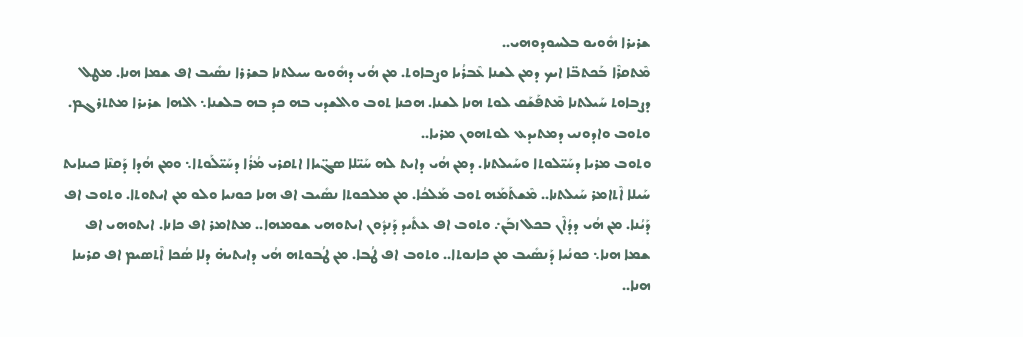ܫܪܝܪܐ ܗܽܘܝܘ ܒܠܚܘܕܘܗܝ..
ܡܶܬܩܪܶܐ ܒܰܟܬܒ̈ܐ ܐܝܟ ܕܡܢ ܠܫܢܐ ܥܶܒܪܳܝܐ ܘܨܒܐܘܬ. ܡܢ ܗܳܝ ܕܗܽܘܝܘ ܚܝܠܬܢܐ ܒܫܪܪܐ ܢܣܺܝܒ ܐܦ ܫܡܐ ܗܢܐ. ܡܛܠ ܕܨܒܐܘܬ ܚܰܝܠܬܢܐ ܡܶܬܦܰܫܰܩ ܠܘܬ ܗܢܐ ܠܫܢܐ. ܗܟܢܐ ܬܘܒ ܘܐܠܫܕܝ ܒܗ ܟܕ ܒܗ ܒܠܫܢܐ܆ ܐܠܗܐ ܫܪܝܪܐ ܡܬܬܪܓܡ. ܘܬܘܒ ܘܐܕܘܢܝ ܕܡܬܝܕܥ ܠܘܬܗܘܢ ܡܪܝܐ..
ܘܬܘܒ ܡܪܝܐ ܕܚܰܝ̈ܠܘܬܐ ܘܚܰܝܠܬܢܐ. ܕܡܢ ܗܳܝ ܕܐܝܬ ܠܗ ܚܰܝ̈ܠܐ ܣܓ̈ܝܐܐ ܐܬܩܪܝ ܡܳܪܳܐ ܕܚܰܝ̈ܠܰܘܬܐ܆ ܘܡܢ ܗܳܕܐ ܕܰܩܢܶܐ ܟܝܢܐܝܬ ܚܰܝܠܐ ܐܶܬܐܡܪ ܚܰܝܠܬܢܐ.. ܡܶܫܬܰܡܰܗ ܬܘܒ ܡܰܠܟܳܐ. ܡܢ ܡܠܟܘܬܐ ܢܣܺܝܒ ܐܦ ܗܢܐ ܟܘܢܝܐ ܘܠܘ ܡܢ ܐܝܬܘܬܐ. ܘܬܘܒ ܐܦ ܕܰܝܳܢܐ. ܡܢ ܗܳܝ ܕܕܳܐܶܢ ܒܟܠ ܙܒܰܢ܇ ܘܬܘܒ ܐܦ ܥܬܺܝܕ ܕܰܢܕܽܘܢ ܐܝܬܘܗܝ ܫܘܡܗܐ.. ܡܬܐܡܪ ܐܦ ܟܐܢܐ. ܐܝܬܘܗܝ ܐܦ ܫܡܐ ܗܢܐ܆ ܟܘܢܳܝܐ ܕܰܢܣܺܝܒ ܡܢ ܟܐܢܘܬܐ.. ܘܬܘܒ ܐܦ ܛܳܒܐ. ܡܢ ܛܳܒܘܬܗ ܗܳܝ ܕܐܝܬܝܗ̇ ܕܠܐ ܣܳܟܐ ܐܶܬܣܝܡ ܐܦ ܩܪܝܢܐ ܗܢܐ..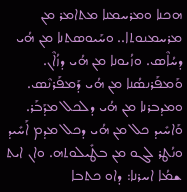ܗܟܢܐ ܘܡܪܚܡܢܐ ܡܬܐܡܪ ܡܢ ܡܪܚܡܢܘܬܐ.. ܘܚܰܝܘܣܬܢܐ ܡܢ ܗܳܝ ܕܚܳܐܶܣ. ܘܙܳܝܘܢܐ ܡܢ ܗܳܝ ܕܙܳܐܶܢ. ܘܰܡܦܰܪܢܣܳܢܐ ܡܢ ܗܳܝ ܕܰܡܦܰܪܢܶܣ. ܘܡܕܒܪܢܐ ܡܢ ܗܳܝ ܕܠܟܠ ܡܕܰܒܰܪ. ܘܰܐܚܺܝܕ ܟܠ ܡܢ ܗܳܝ ܕܟܠ ܡܕܡ ܐܰܚܺܝܕ ܘܢܳܛܪ ܠܓܘ ܡܢ ܒܛܺܝܠܘܬܗ. ܘܐܢ ܐܝܬ ܫܡܳܐ ܐܚܪܢܐ: ܕܐܘ ܟܬܒܐ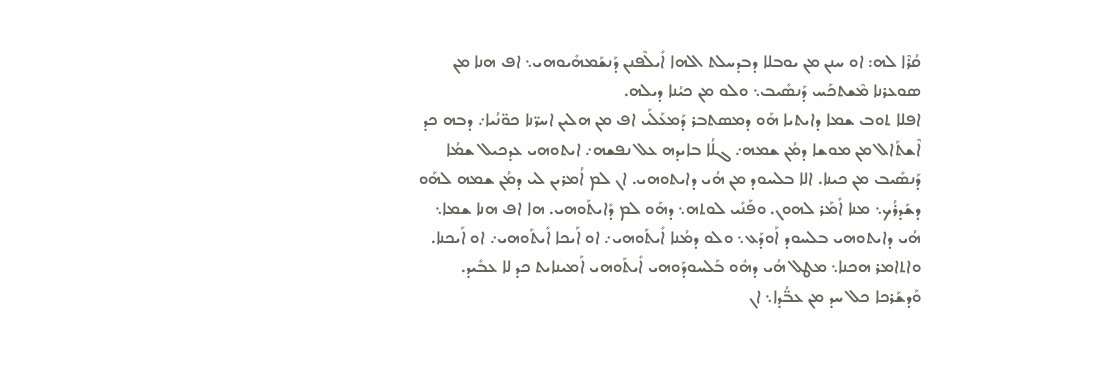ܩܳܪܶܐ ܠܗ: ܐܘ ܚܢܢ ܡܢ ܝܘܒܠܐ ܕܒܕܚܠܬ ܐܠܗܐ ܐܺܝܠܶܦܢܢ ܕܰܢܫܰܡܗܺܝܘܗܝ܆ ܐܦ ܗܢܐ ܡܢ ܣܘܥܪܢܐ ܡܶܫܬܟܰܚ ܕܰܢܣܺܝܒ܆ ܘܠܘ ܡܢ ܟܝܳܢܐ ܕܝܠܗ.
ܐܦܠܐ ܬܘܒ ܫܡܐ ܕܐܝܬܝܐ ܗܰܘ ܕܡܣܬܒܪ ܕܰܡܥܰܠܰܝ ܐܦ ܡܢ ܗܠܝܢ ܐܚܖ̈ܢܐ ܟܘ̈ܢܳܝܐ܇ ܕܒܗ ܟܕ ܐܶܫܬܰܐܠ ܡܢ ܡܘܫܐ ܕܡܳܢ ܫܡܗ܇ ܓܠܳܐ ܒܐܝܕܗ ܥܠ ܢܦܫܗ܇ ܐܝܬܘܗܝ ܥܕܟܝܠ ܫܡܳܐ ܕܰܢܣܺܝܒ ܡܢ ܟܝܢܐ. ܐܠܐ ܒܠܚܘܕ ܡܢ ܗܳܝ ܕܐܝܬܘܗܝ. ܐܢ ܠܡ ܐܳܡܪܝܢ ܠܝ ܕܡܳܢ ܫܡܗ ܠܗܰܘ ܕܫܰܕܪܳܟ܆ ܡܢܐ ܐܺܡܰܪ ܠܗܘܢ. ܘܦܰܢܺܝ ܠܘܬܗ܆ ܕܗܰܘ ܠܡ ܕܺܐܝܬܰܘܗܝ. ܗܐ ܐܦ ܗܢܐ ܫܡܐ܆ ܗܳܝ ܕܐܝܬܘܗܝ ܒܠܚܘܕ ܐܰܘܕܰܥ܆ ܘܠܘ ܕܡܳܢܐ ܐܺܝܬܰܘܗܝ܇ ܐܘ ܐܰܝܟܐ ܐܺܝܬܰܘܗܝ܇ ܐܘ ܐܰܝܟܢܐ. ܘܐܬܐܡܪ ܗܟܢܐ܆ ܡܛܠ ܗܳܝ ܕܗܽܘ ܒܰܠܚܘܕܰܘܗܝ ܐܺܝܬܰܘܗܝ ܐܰܡܝܢܐܝܬ ܟܕ ܠܐ ܥܒܺܝܕ. ܘܰܕܫܰܪܟܐ ܟܠ ܚܕ ܡܢ ܥܒ̈ܳܕܐ܆ ܐܢ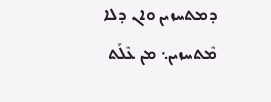ܕܡܬܚܙܝܢ ܘܐܢ ܕܠܐ ܡܶܬܚܙܝܢ܆ ܡܢ ܥܶܠܰܬ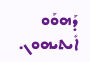ܕܰܗܘܰܘ ܐܺܝܬܝܗܘܢ.